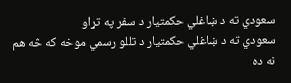سعودي ته د ښاغلي حکمتیار د سفر په تړاو
سعودي ته د ښاغلي حکمتیار د تللو رسمي موخه که څه هم نه ده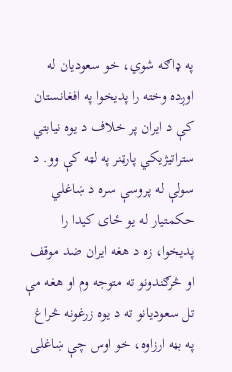په ډاګه شوي، خو سعوديان له اوږده وخته را پدیخوا په افغانستان کې د ایران پر خلاف د یوه نیابتي ستراتيژيکي پارټنر په لټه کې وو. د سولې له پروسې سره د ښاغلي حکمتیار له یو ځای کیدا را پدیخوا، زه د هغه ایران ضد موقف او څرګندونو ته متوجه وم او هغه مې تل سعودیانو ته د یوه زرغونه څراغ په بڼه ارزاوه، خو اوس چې ښاغلی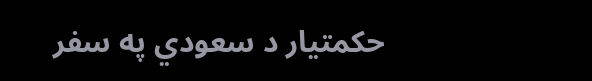حکمتیار د سعودي په سفر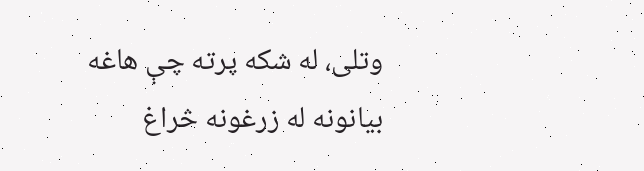وتلی، له شکه پرته چې هاغه بیانونه له زرغونه څراغ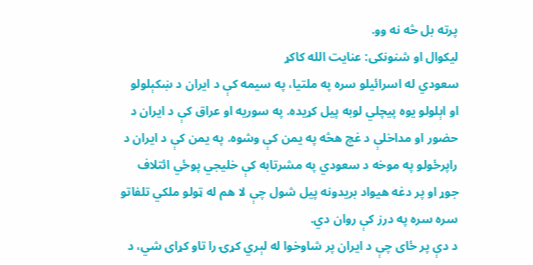پرته بل څه نه وو.
لیکوال او شنونکی: عنایت الله کاکړ
سعودي له اسرائيلو سره په ملتیا، په سيمه کې د ايران د ښکېلولو او اېلولو یوه پيچلي لوبه پيل کړيده. په سوریه او عراق کې د ایران د حضور او مداخلې د غچ هڅه په یمن کې وشوه. په یمن کې د ايران د راپرځولو په موخه د سعودي په مشرتابه کې خليجي پوځي ائتلاف جوړ او پر دغه هیواد بریدونه پيل شول چې لا هم له ټولو ملکي تلفاتو سره سره په درز کې روان دي.
د دې پر ځای چې د ایران پر شاوخوا له لېري کړۍ را تاو کړای شي، د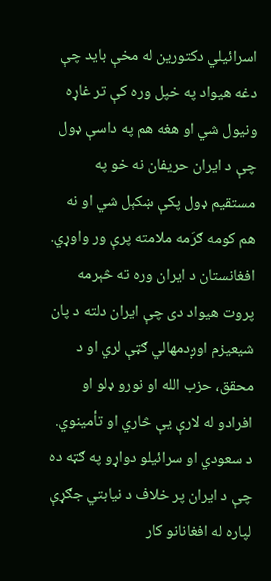اسرائيلي دکتورين له مخې باید چې دغه هیواد په خپل وره کې تر غاړه ونيول شي او هغه هم په داسې ډول چې د ایران حریفان نه خو په مستقيم ډول پکې ښکېل شي او نه هم کومه ګرَمه ملامته پرې ور واوړي.
افغانستان د ایران وره ته څېرمه پروت هیواد دی چې ایران دلته د پان شیعیزم اوږدمهالي ګټې لري او د محقق، حزب الله او نورو ډلو او افرادو له لارې يې څاري او تأمينوي.
د سعودي او سرائيلو دواړو په ګټه ده چې د ایران پر خلاف د نیابتي جګړې لپاره له افغانانو کار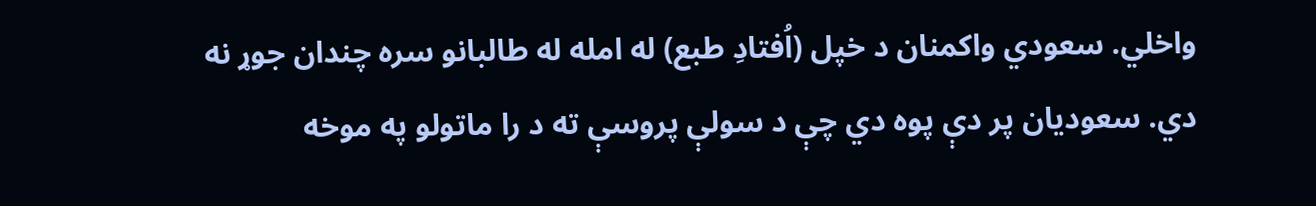واخلي. سعودي واکمنان د خپل (اُفتادِ طبع) له امله له طالبانو سره چندان جوړ نه دي. سعوديان پر دې پوه دي چې د سولې پروسې ته د را ماتولو په موخه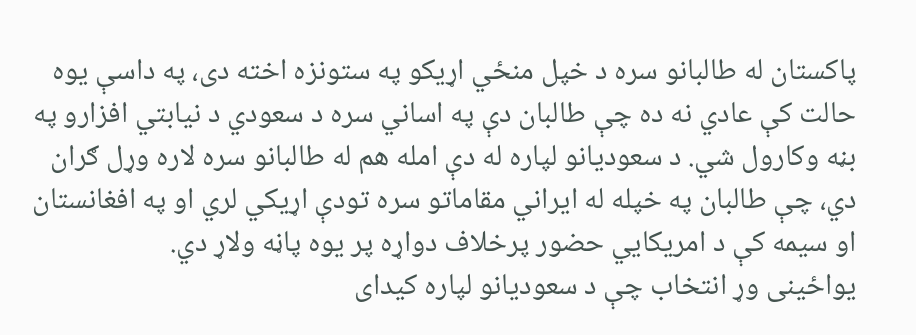پاکستان له طالبانو سره د خپل منځي اړیکو په ستونزه اخته دی، په داسې یوه حالت کې عادي نه ده چې طالبان دې په اساني سره د سعودي د نیابتي افزارو په بڼه وکارول شي. د سعوديانو لپاره له دې امله هم له طالبانو سره لاره وړل ګران دي، چې طالبان په خپله له ایراني مقاماتو سره تودې اړیکي لري او په افغانستان او سیمه کې د امریکايي حضور پرخلاف دواړه پر یوه پاڼه ولاړ دي.
یواځينی وړ انتخاب چې د سعوديانو لپاره کیدای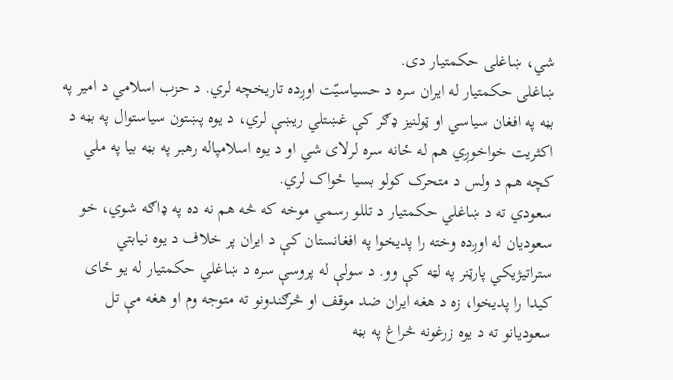شي، ښاغلی حکمتیار دی.
ښاغلی حکمتیار له ایران سره د حسیاسيّت اوږده تاریخچه لري. د حزب اسلامي د امیر په بڼه په افغان سياسي او ټولنيز ډګر کې غښتلي ريښې لري، د یوه پښتون سیاستوال په بڼه د اکثریت خواخوږي هم له ځانه سره لرلای شي او د یوه اسلامپاله رهبر په بڼه بیا په ملي کچه هم د ولس د متحرک کولو بسیا ځواک لري.
سعودي ته د ښاغلي حکمتیار د تللو رسمي موخه که څه هم نه ده په ډاګه شوي، خو سعوديان له اوږده وخته را پدیخوا په افغانستان کې د ایران پر خلاف د یوه نیابتي ستراتيژيکي پارټنر په لټه کې وو. د سولې له پروسې سره د ښاغلي حکمتیار له یو ځای کیدا را پدیخوا، زه د هغه ایران ضد موقف او څرګندونو ته متوجه وم او هغه مې تل سعودیانو ته د یوه زرغونه څراغ په بڼه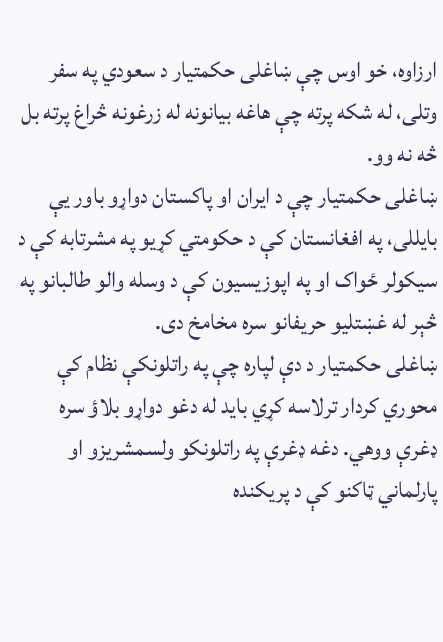ارزاوه، خو اوس چې ښاغلی حکمتیار د سعودي په سفر وتلی، له شکه پرته چې هاغه بیانونه له زرغونه څراغ پرته بل څه نه وو.
ښاغلی حکمتیار چې د ایران او پاکستان دواړو باور یې بايللی، په افغانستان کې د حکومتي کړیو په مشرتابه کې د سیکولر ځواک او په اپوزيسیون کې د وسله والو طالبانو په څېر له غښتلیو حریفانو سره مخامخ دی.
ښاغلی حکمتیار د دې لپاره چې په راتلونکې نظام کې محوري کردار ترلاسه کړي باید له دغو دواړو بلاؤ سره ډغرې ووهي. دغه ډغرې په راتلونکو ولسمشريزو او پارلماني ټاکنو کې د پریکنده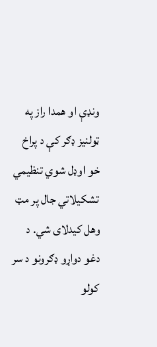ونډې او همدا راز په ټولنيز ډګر کې د پراخ خو اوډل شوي تنظيمي تشکيلاتي جال پر مټ وهل کیدلای شي. د دغو دواړو ډګرونو د سر کولو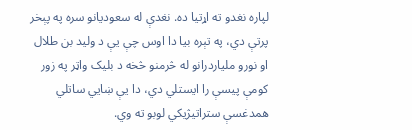لپاره نغدو ته اړتیا ده. نغدې له سعودیانو سره په پېخر پرتې دي، په تېره بیا دا اوس چې یې د ولید بن طلال او نورو ملیاردرانو له څرمنو څخه د بلیک واټر په زور کومې پیسې را ايستلي دي، دا یې ښايي ساتلي همدغسې ستراتيژيکي لوبو ته وي.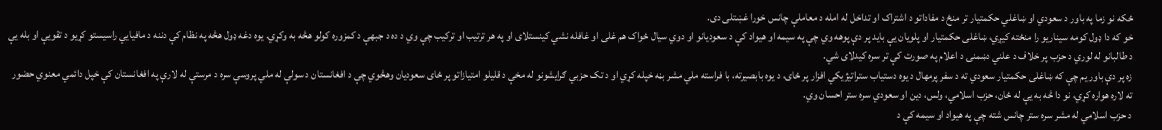ځکه نو زما په باور د سعودي او ښاغلي حکمتیار تر منځ د مفاداتو د اشتراک او تداخل له امله د معاملې چانس خورا غښتلی دی.
خو که دا ډول کومه سیناریو را منځته کیږي، ښاغلی حکمتیار او پلویان یې باید پر دې پوهه وي چې په سیمه او هیواد کې د سعودیانو او دوي سیال ځواک هم غلی او غافله نشي کینستلای او په هر ترتيب او ترکیب چې وي د ده د جبهې د کمزوره کولو هڅه به وکړي. یوه دغه ډول هڅه په نظام کې دننه د مافیايي راسیستو کړیو د تقويې او بله يې د طالبانو له لوري د حزب پر خلاف د علني دښمنۍ د اعلام په صورت کې تر سره کیدلای شي.
زه پر دې باور یم چې که ښاغلی حکمتیار سعودي ته د سفر پرمهال د یوه دستیاب ستراتيژيکي افزار پر ځای، د یوه بابصيرته، با فراسته ملي مشر بڼه خپله کړي او د تک حزبي ګرايشونو له مخې د قلیلو امتیازاتو پر ځای سعودیان وهڅوي چې د افغانستان د سولې له ملي پروسې سره د مرستې له لارې په افغانستان کې خپل دائمي معنوي حضور ته لاره هواره کړي، نو دا څه به یې له ځان، حزب اسلامي، ولس، دین او سعودي سره ستر احسان وي.
د حزب اسلامي له مشر سره ستر چانس شته چې په هیواد او سیمه کې د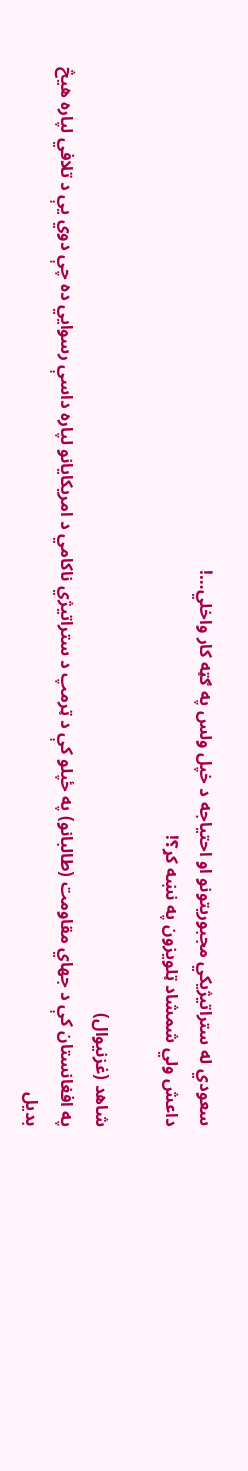سعودي له ستراتيژيکي مجبوریتونو او احتیاجه د خپل ولس په ګټه کار واخلي…!
داعش ولي شمشاد ټلویزون په نښه کړ؟!

شاهد (غزنیوال)
په افغانستان کې د جهاي مقاومت (طالبانو) په ځپلو کې د ټرمپ د ستراتیژي ناکامي د امریکایانو لپاره داسې رسوايي ده چې دوي یې د تلافي لپاره هیڅ بدیل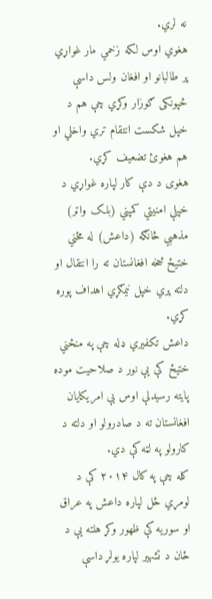نه لري.
هغوي اوس لکه زخمي مار غواړي پر طالبانو او افغان ولس داسې ځپونکی ګوزار وکړي چې هم د خپل شکست انتقام تري واخلي او هم هغوئ تضعیف کړي.
هغوی د دې کار لپاره غواړي د خپلې امنیتي کمپني (بلک واټر) مذهبي څانګه (داعش) له مځني ختیځ څخه افغانستان ته را انتقال او دلته پري خپل نیمګړي اهداف پوره کړي.
داعش تکفیري ډله چې په منځني ختیځ کې یې نور د صلاحیت موده پایته رسیدلې اوس یې امریکایان افغانستان ته د صادرولو او دلته د کارولو په لټه کې دي.
کله چې په کال ۲۰۱۴ کې د لومړي ځل لپاره داعش په عراق او سوریه کې ظهور وکړ هلته یې د ځان د تشهیر لپاره یولړ داسې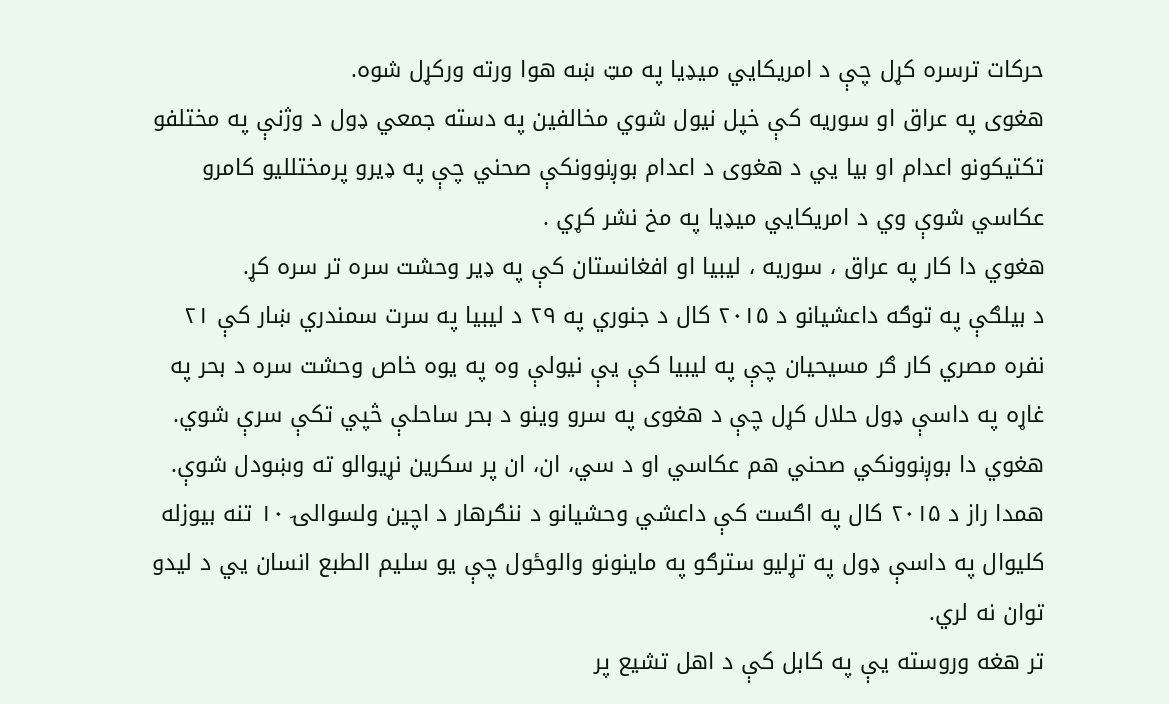حرکات ترسره كړل چې د امریکايي میډیا په مټ ښه هوا ورته ورکړل شوه.
هغوی په عراق او سوریه کې خپل نیول شوي مخالفین په دسته جمعي ډول د وژنې په مختلفو تکتیکونو اعدام او بیا يي د هغوی د اعدام بوږنوونکې صحني چې په ډیرو پرمختللیو کامرو عکاسي شوې وي د امریکايي میډیا په مخ نشر کړي .
هغوي دا کار په عراق ، سوریه ، لیبیا او افغانستان کې په ډیر وحشت سره تر سره کړ.
د بیلګې په توګه داعشیانو د ۲۰۱۵ کال د جنوري په ۲۹ د لیبیا په سرت سمندري ښار کې ۲۱ نفره مصري کار ګر مسیحیان چې په لیبیا کې یې نیولې وه په یوه خاص وحشت سره د بحر په غاړه په داسې ډول حلال کړل چې د هغوی په سرو وینو د بحر ساحلې څپي تکې سرې شوي.
هغوي دا بوږنوونکي صحني هم عکاسي او د سي، ان، ان پر سکرین نړیوالو ته وښودل شوې.
همدا راز د ۲۰۱۵ کال په اګست کې داعشي وحشیانو د ننګرهار د اچین ولسوالۍ ۱۰ تنه بیوزله کلیوال په داسې ډول په تړلیو سترګو په ماینونو والوځول چې یو سلیم الطبع انسان يي د لیدو توان نه لري.
تر هغه وروسته یې په کابل کې د اهل تشیع پر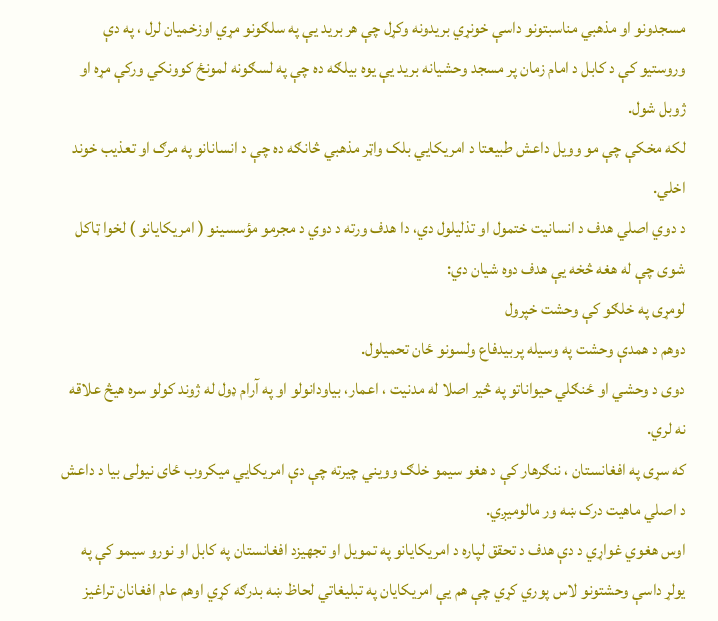مسجدونو او مذهبي مناسبتونو داسې خونړي بریدونه وکړل چې هر برید یې په سلګونو مړي اوزخمیان لرل ، په دې وروستیو کې د کابل د امام زمان پر مسجد وحشیانه برید یې یوه بیلګه ده چې په لسګونه لمونځ کوونکي ورکې مړه او ژوبل شول.
لکه مخکې چې مو وویل داعش طبیعتا د امریکايي بلک واټر مذهبي څانګه ده چې د انسانانو په مرګ او تعذیب خوند اخلي.
د دوي اصلي هدف د انسانیت ختمول او تذلیلول دي، دا هدف ورته د دوي د مجرمو مؤسسینو ( امریکایانو ) لخوا ټاکل شوی چې له هغه څخه یې هدف دوه شیان دي:
لومړی په خلګو کې وحشت خپرول
دوهم د همدې وحشت په وسیله پربیدفاع ولسونو ځان تحمیلول.
دوی د وحشي او ځنګلي حیواناتو په څیر اصلا له مدنیت ، اعمار، بیاودانولو او په آرام ډول له ژوند کولو سره هیڅ علاقه نه لري.
که سړی په افغانستان ، ننګرهار کې د هغو سیمو خلګ وویني چیرته چې دې امریکايي میکروب ځای نیولی بیا د داعش د اصلي ماهیت درک ښه ور مالومیږي.
اوس هغوي غواړي د دې هدف د تحقق لپاره د امریکایانو په تمویل او تجهیزد افغانستان په کابل او نورو سیمو کې په یولړ داسې وحشتونو لاس پوري کړي چې هم یې امریکایان په تبلیغاتي لحاظ ښه بدرګه کړي اوهم عام افغانان تراغیز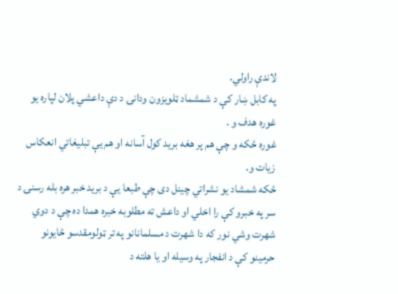لاندې راولي.
په کابل ښار کې د شمشماد ټلویزون ودانۍ د دې داعشي پلان لپاره یو غوره هدف و .
غوره ځکه و چې هم پر هغه برید کول آسانه او هم یې تبلیغاتي انعکاس زیات و.
ځکه شمشاد یو نشراتي چینل دی چې طبعا یې د برید خبر هره بله رسنۍ د سر په خبرو کې را اخلي او داعش ته مطلوبه خبره همدا ده چې د دوي شهرت وشي نور که دا شهرت د مسلمانانو په تر ټولومقدسو ځایونو حرمینو کې د انفجار په وسیله او یا هلته د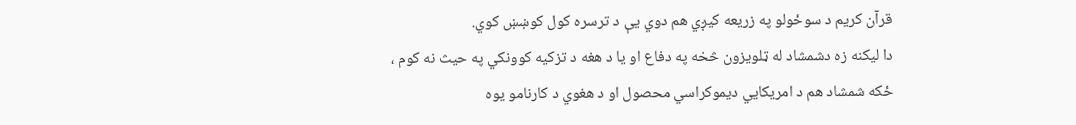قرآن کریم د سوځولو په زریعه کیږي هم دوي یې د ترسره کول کوښښ کوي.
دا لیکنه زه دشمشاد له ټلویزون څخه په دفاع او یا د هغه د تزکیه کوونکي په حیث نه کوم ، ځکه شمشاد هم د امریکايي دیموکراسي محصول او د هغوي د کارنامو یوه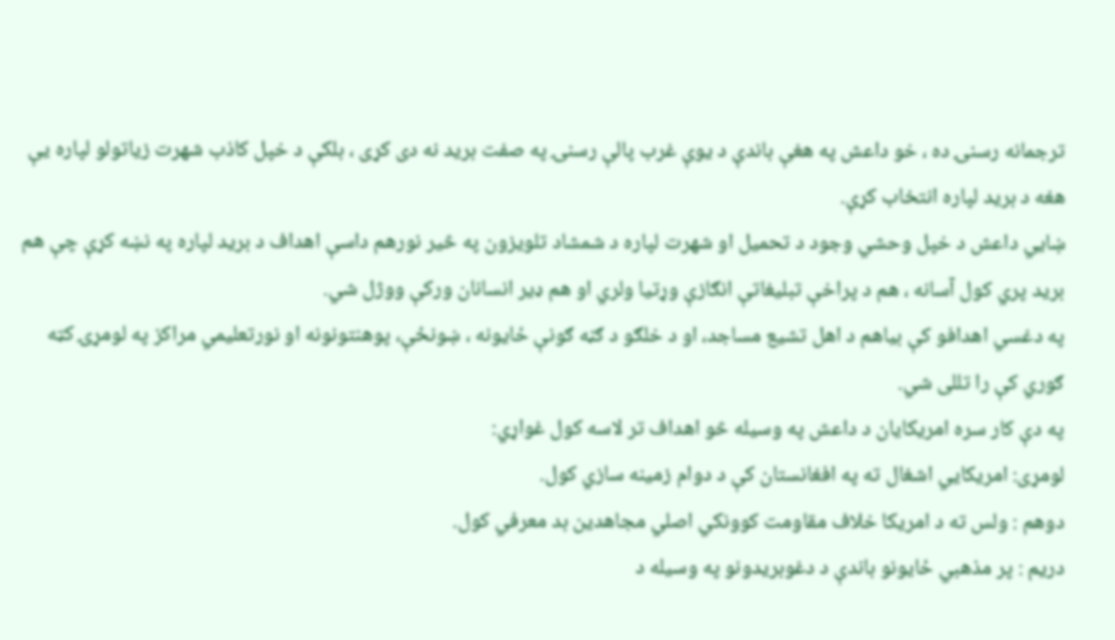ترجمانه رسنۍ ده ، خو داعش په هغې باندې د یوې غرب پالې رسنۍ په صفت برید نه دی کړی ، بلکې د خپل کاذب شهرت زیاتولو لپاره یې هغه د برید لپاره انتخاب کړې.
ښايي داعش د خپل وحشي وجود د تحمیل او شهرت لپاره د شمشاد تلویزون په څیر نورهم داسې اهداف د برید لپاره په نښه کړې چې هم برید پري کول آسانه ، هم د پراخې تبلیغاتې انګازې وړتیا ولري او هم ډیر انسانان ورکې ووژل شي.
په دغسي اهدافو کې بیاهم د اهل تشیع مساجد، او د خلګو د ګڼه ګونې ځایونه ، ښونځې، پوهنتونونه او نورتعلیمي مراکز په لومړۍ کټه ګوري کې را تللی شي.
په دې کار سره امریکایان د داعش په وسیله څو اهداف تر لاسه کول غواړي:
لومړی: امریکايي اشغال ته په افغانستان کې د دوام زمینه سازي کول.
دوهم : ولس ته د امریکا خلاف مقاومت کوونکي اصلي مجاهدین بد معرفي کول.
دریم : پر مذهبي ځایونو باندې د دغوبریدونو په وسیله د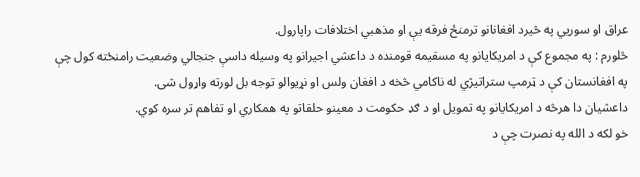عراق او سوریي په څیرد افغانانو ترمنځ فرقه یې او مذهبي اختلافات راپارول.
څلورم : په مجموع کې د امریکایانو په مسقیمه قومنده د داعشي اجیرانو په وسیله داسې جنجالي وضعیت رامنځته کول چې په افغانستان کې د ټرمپ ستراتیژي له ناکامي څخه د افغان ولس او نړیوالو توجه بل لورته واړول شی.
داعشیان دا هرڅه د امریکایانو په تمویل او د ګډ حکومت د معینو حلقاتو په همکاري او تفاهم تر سره کوي.
خو لکه د الله په نصرت چې د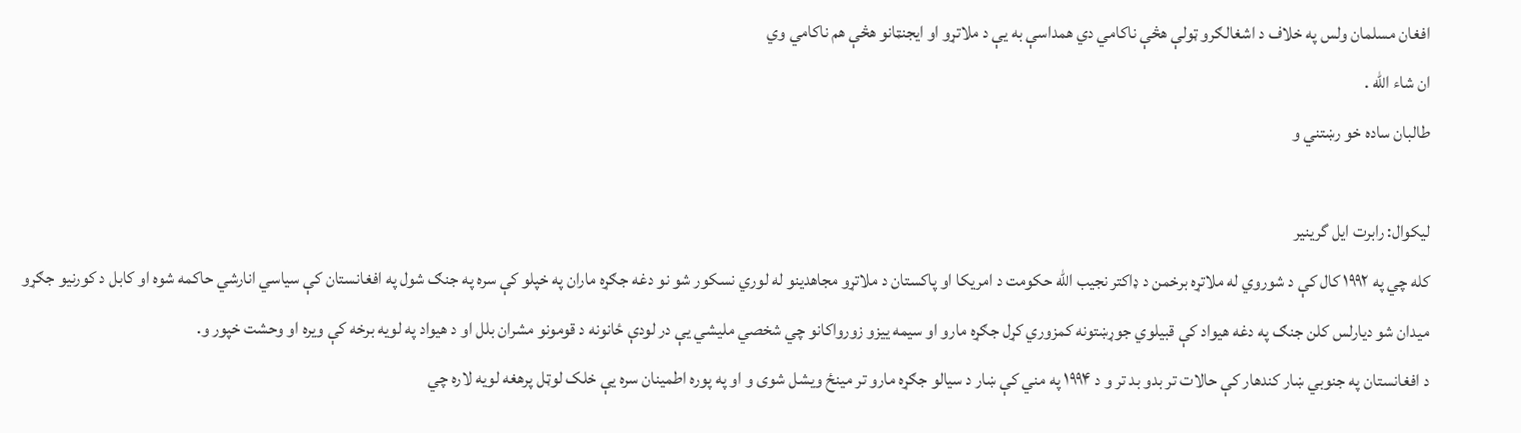افغان مسلمان ولس په خلاف د اشغالګرو ټولې هڅې ناکامي دي همداسې به یې د ملاتړو او ایجنټانو هڅې هم ناکامي وي
ان شاء الله .
طالبان ساده خو رښتني و

لیکوال: رابرت ایل گرینیر
کله چي په ۱۹۹۲ کال کې د شوروي له ملاتړه برخمن د ډاکتر نجیب الله حکومت د امریکا او پاکستان د ملاتړو مجاهدینو له لوري نسکور شو نو دغه جګړه ماران په خپلو کې سره په جنګ شول په افغانستان کې سیاسي انارشي حاکمه شوه او کابل د کورنیو جګړو میدان شو دیارلس کلن جنګ په دغه هیواد کې قبیلوي جوړښتونه کمزوري کړل جګړه مارو او سیمه ییزو زورواکانو چي شخصي ملیشي یې در لودې ځانونه د قومونو مشران بلل او د هیواد په لویه برخه کې ویره او وحشت خپور و.
د افغانستان په جنوبي ښار کندهار کې حالات تر بدو بد تر و د ۱۹۹۴ په مني کې ښار د سیالو جګړه مارو تر مینځ ویشل شوی و او په پوره اطمینان سره یې خلک لوټل پرهغه لویه لاره چي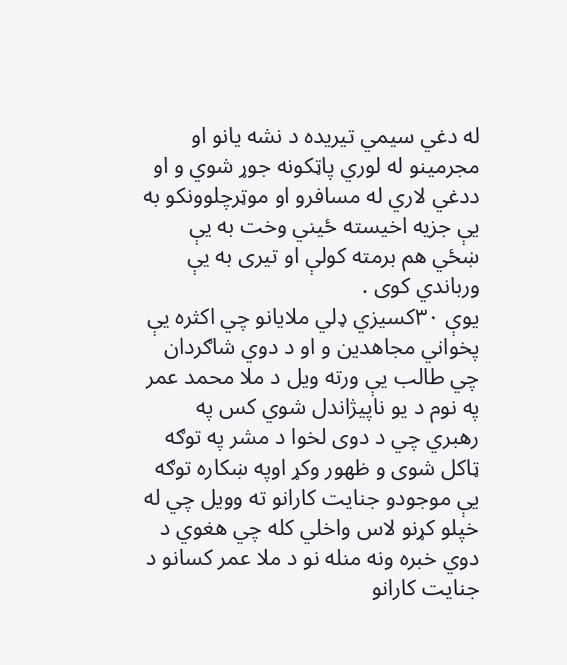له دغي سیمي تیریده د نشه یانو او مجرمینو له لوري پاټکونه جوړ شوي و او ددغي لاري له مسافرو او موټرچلوونکو به یې جزیه اخیسته ځیني وخت به یې ښځي هم برمته کولې او تیری به یې ورباندي کوی .
يوې ۳۰کسیزي ډلي ملایانو چي اکثره یې پخواني مجاهدین و او د دوي شاګردان چي طالب یې ورته ویل د ملا محمد عمر په نوم د یو ناپیژاندل شوي کس په رهبري چي د دوی لخوا د مشر په توګه ټاکل شوی و ظهور وکړ اوپه ښکاره توګه یې موجودو جنایت کارانو ته وویل چي له خپلو کړنو لاس واخلي کله چي هغوي د دوي خبره ونه منله نو د ملا عمر کسانو د جنایت کارانو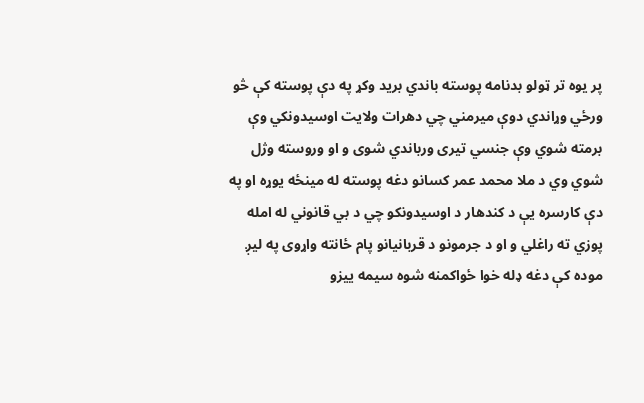پر یوه تر ټولو بدنامه پوسته باندي برید وکړ په دې پوسته کې څو ورځي وړاندي دوې میرمني چي دهرات ولایت اوسیدونکي وې برمته شوي وې جنسي تیری ورباندي شوی و او وروسته وژل شوي وي د ملا محمد عمر کسانو دغه پوسته له مینځه یوړه او په دې کارسره یې د کندهار د اوسیدونکو چي د بي قانوني له امله پوزي ته راغلي و او د جرمونو د قربانیانو پام ځانته واړوی په لیږ موده کې دغه ډله خوا ځواکمنه شوه سیمه ییزو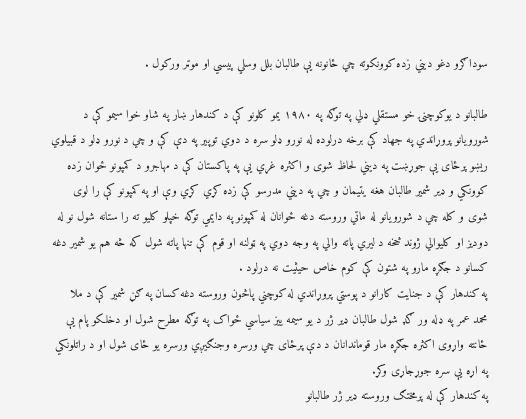سوداګرو دغو دیني زده کوونکوته چي ځانونه یې طالبان بلل وسلي پیسي او موټر ورکول .

طالبانو د یوکوچنۍ خو مستقلي ډلي په توګه په ۱۹۸۰ یمو کلونو کې د کندهار ښار په شاو خوا سیمو کې د شورویانو پروړاندي په جهاد کې برخه درلوده له نورو ډلو سره د دوي توپیر په دې کې و چي د نورو ډلو د قبیلوي ریښو پرځای یې جوړښت په دیني لحاظ شوی و اکثره غړي یې په پاکستان کې د مهاجرو د کمپونو ځوان زده کوونکي و ډير شمیر طالبان هغه یتیمان و چي په دیني مدرسو کې زده کړي کړي وې او په کمپونو کې را لوی شوی و کله چي د شورویانو له ماتي وروسته دغه ځوانان له کمپونو په دایمي توګه خپلو کلیو ته را ستانه شول نو له دودیز او کلیوالي ژوند څخه د لیري پاته والي په وجه دوي په ټولنه او قوم کې تنها پاته شول که څه هم یو شمیر دغه کسانو د جګړه مارو په شتون کې کوم خاص حیثیت نه درلود .
په کندهار کې د جنایت کارانو د پوستي پروړاندي له کوچني پاڅون وروسته دغه کسان په ګڼ شمیر کې د ملا محمد عمر په ډله ور ګډ شول طالبان ډیر ژر د یو سیمه ییز سیاسي ځواک په توګه مطرح شول او دخلکو پام یې ځانته واړوی اکثره جګړه مار قوماندانان د دې پرځای چي ورسره وجنګیږي ورسره یو ځای شول او د راتلونکي په اړه یې سره جوړجاړی وکړ.
په کندهار کې له پرمختګ وروسته ډیر ژر طالبانو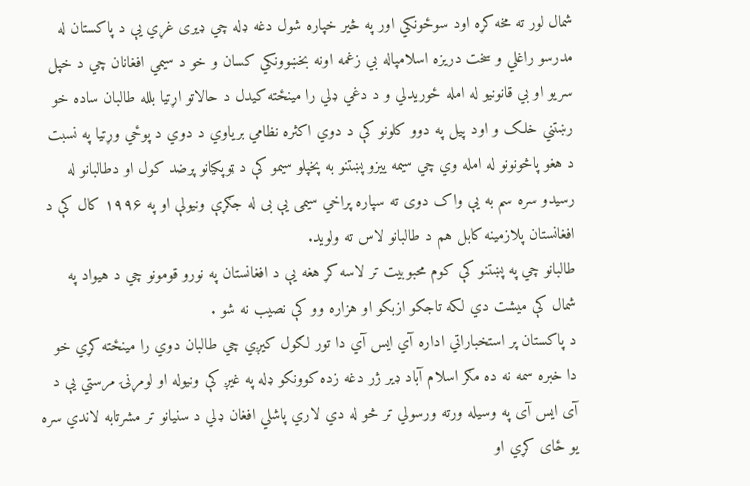شمال لور ته مخه کړه اود سوځونکي اور په څير خپاره شول دغه ډله چي ډیری غړي یې د پاکستان له مدرسو راغلي و سخت دریزه اسلامپاله بي زغمه اونه بخښوونکي کسان و خو د سیمي افغانان چي د خپل سریو او بي قانونیو له امله ځوریدلي و د دغي ډلي را مینځته کیدل د حالاتو اړتیا بلله طالبان ساده خو رښتني خلک و اود پیل په دوو کلونو کې د دوي اکثره نظامي بریاوي د دوي د پوځي وړتیا په نسبت د هغو پاڅونونو له امله وي چي سیمه ییزو پښتنو به پخپلو سیمو کې د ټوپکیانو پرضد کول او دطالبانو له رسیدو سره سم به یې واک دوی ته سپاره پراخي سیمی یې بی له جګړې ونیولې او په ۱۹۹۶ کال کې د افغانستان پلازمینه کابل هم د طالبانو لاس ته ولوید.
طالبانو چي په پښتنو کې کوم محبوبیت تر لاسه کړ هغه یې د افغانستان په نورو قومونو چي د هیواد په شمال کې میشت دي لکه تاجکو ازبکو او هزاره وو کې نصیب نه شو .
د پاکستان پر استخباراتي اداره آي ایس آي دا تور لګول کیږي چي طالبان دوي را مینځته کړي خو دا خبره سمه نه ده مګر اسلام آباد ډیر ژر دغه زده کوونکو ډله په غیږ کې ونیوله او لومړنۍ مرستي یې د آی ایس آی په وسیله ورته ورسولي تر څو له دي لاري پاشلي افغان ډلي د سنیانو تر مشرتابه لاندي سره یو ځای کړي او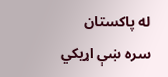له پاکستان سره ښې اړیکي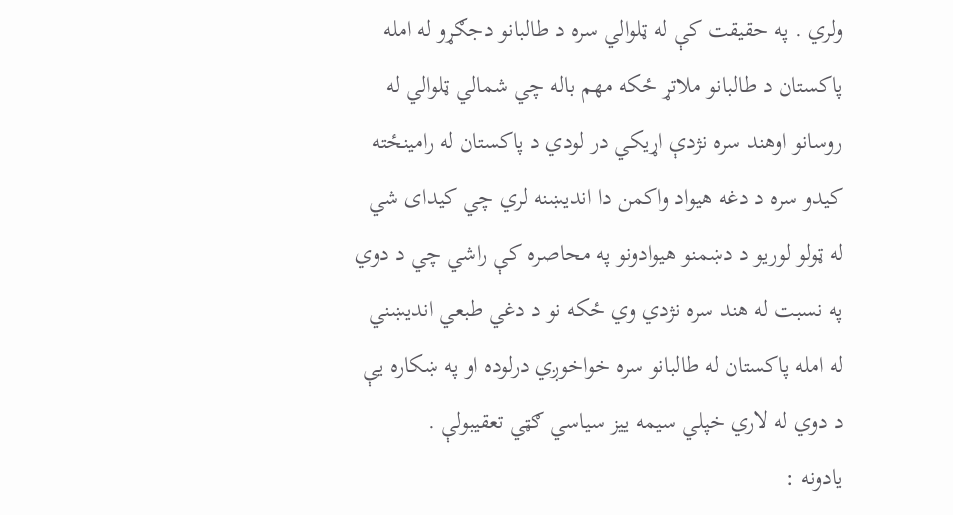ولري . په حقیقت کې له ټلوالي سره د طالبانو دجګړو له امله پاکستان د طالبانو ملاتړ ځکه مهم باله چي شمالي ټلوالي له روسانو اوهند سره نژدې اړیکي در لودي د پاکستان له رامینځته کیدو سره د دغه هیواد واکمن دا اندیښنه لري چي کیدای شي له ټولو لوریو د دښمنو هیوادونو په محاصره کې راشي چي د دوي په نسبت له هند سره نژدي وي ځکه نو د دغي طبعي اندیښني له امله پاکستان له طالبانو سره خواخوږي درلوده او په ښکاره یې د دوي له لاري خپلي سیمه ییز سیاسي ګټي تعقیبولې .
یادونه :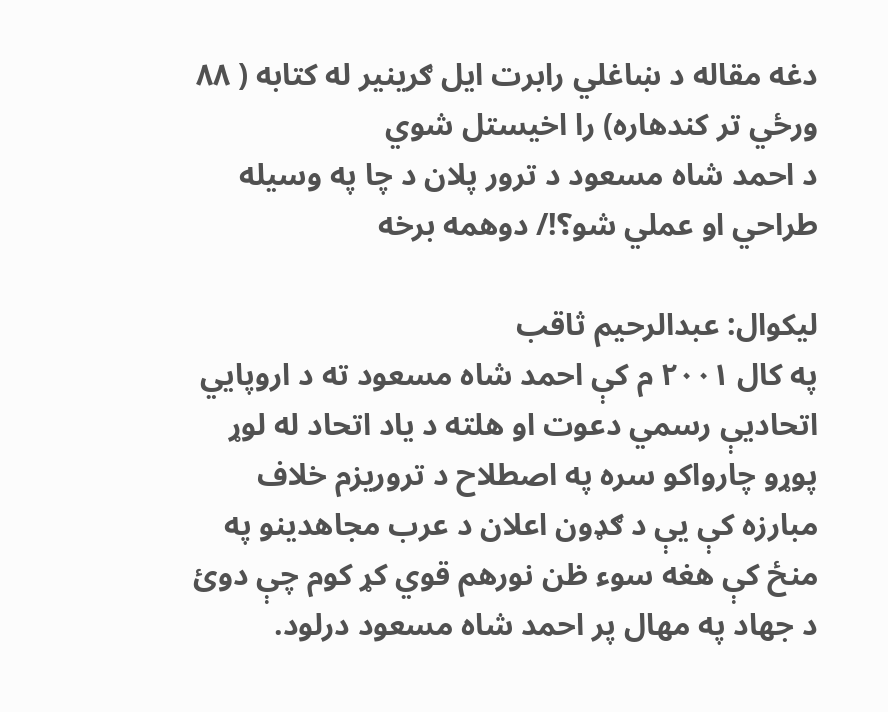دغه مقاله د ښاغلي رابرت ایل ګرینیر له کتابه ( ۸۸ ورځي تر کندهاره) را اخیستل شوي
د احمد شاه مسعود د ترور پلان د چا په وسیله طراحي او عملي شو؟!/ دوهمه برخه

لیکوال: عبدالرحیم ثاقب
په کال ۲۰۰۱ م کې احمد شاه مسعود ته د اروپايي اتحادیې رسمي دعوت او هلته د یاد اتحاد له لوړ پوړو چارواکو سره په اصطلاح د تروریزم خلاف مبارزه کې یې د ګډون اعلان د عرب مجاهدینو په منځ کې هغه سوء ظن نورهم قوي کړ کوم چې دوئ د جهاد په مهال پر احمد شاه مسعود درلود.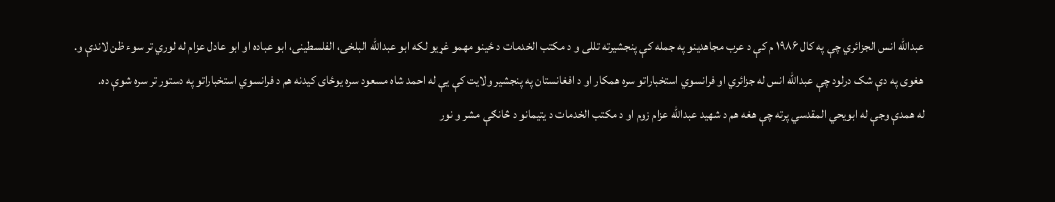عبدالله انس الجزائري چې په کال ۱۹۸۶ م کې د عرب مجاهدینو په جمله کې پنجشیرته تللی و د مکتب الخدمات د ځینو مهمو غړیو لکه ابو عبدالله البلخی، الفلسطینی، ابو عباده او ابو عادل عزام له لوري تر سوء ظن لاندې و.
هغوی په دې شک درلود چې عبدالله انس له جزائري او فرانسوي استخباراتو سره همکار او د افغانستان په پنجشیر ولایت کې یې له احمد شاه مسعود سره یوځای کیدنه هم د فرانسوي استخباراتو په دستور تر سره شوې ده.
له همدې وجې له ابويحي المقدسي پرته چې هغه هم د شهید عبدالله عزام زوم او د مکتب الخدمات د یتیمانو د څانګې مشر و نور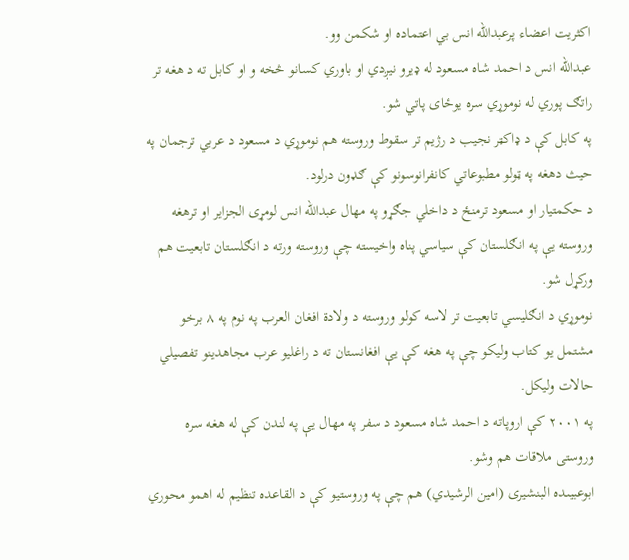اکثریت اعضاء پرعبدالله انس بي اعتماده او شکمن وو.
عبدالله انس د احمد شاه مسعود له ډیرو نیږدي او باوري کسانو څخه و او کابل ته د هغه تر راتګ پوري له نوموړي سره یوځای پاتي شو.
په کابل کې د ډاکټر نجیب د رژیم تر سقوط وروسته هم نوموړي د مسعود د عربي ترجمان په حیث دهغه په ټولو مطبوعاتي کانفرانوسونو کې ګډون درلود.
د حکمتیار او مسعود ترمنځ د داخلي جګړو په مهال عبدالله انس لومړی الجزایر او ترهغه وروسته یې په انګلستان کې سیاسي پناه واخیسته چې وروسته ورته د انګلستان تابعیت هم ورکړل شو.
نوموړي د انګلیسي تابعیت تر لاسه کولو وروسته د ولادة افغان العرب په نوم په ۸ برخو مشتمل یو کتاب ولیکو چې په هغه کې یې افغانستان ته د راغلیو عرب مجاهدینو تفصیلي حالات ولیکل.
په ۲۰۰۱ کې اروپاته د احمد شاه مسعود د سفر په مهال یې په لندن کې له هغه سره وروستی ملاقات هم وشو.
ابوعبيىده البنشیری (امین الرشیدي) هم چې په وروستیو کې د القاعده تنظیم له اهمو محوري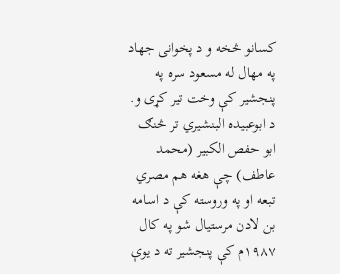کسانو څخه و د پخوانی جهاد په مهال له مسعود سره په پنجشیر کې وخت تیر کړی و.
د ابوعبیده البنشیري تر څنګ ابو حفص الکبیر (محمد عاطف) چې هغه هم مصري تبعه او په وروسته کې د اسامه بن لادن مرستیال شو په کال ۱۹۸۷م کې پنجشیر ته د یوې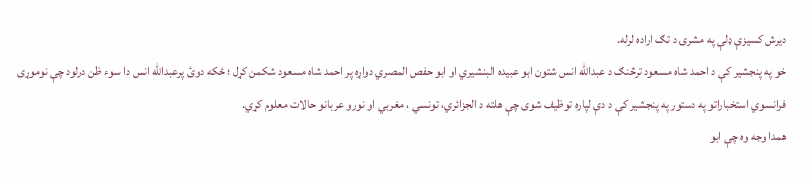دیرش کسیزې ډلې په مشرۍ د تګ اراده لرله.
خو په پنجشیر کې د احمد شاه مسعود ترڅنګ د عبدالله انس شتون ابو عبیده البنشیري او ابو حفص المصري دواړه پر احمد شاه مسعود شکمن کړل ؛ ځکه دوئ پرعبدالله انس دا سوء ظن درلود چې نوموړی فرانسوي استخباراتو په دستور په پنجشیر کې د دې لپاره توظیف شوی چې هلته د الجزائري، تونسي ، مغربي او نورو عربانو حالات معلوم کړي.
همدا وجه وه چې ابو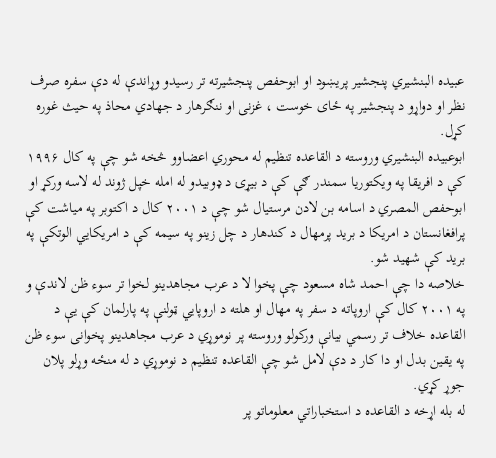عبیده البنشیري پنجشیر پريښود او ابوحفص پنجشیرته تر رسیدو وړاندې له دې سفره صرف نظر او دواړو د پنجشیر په ځای خوست ، غزنی او ننګرهار د جهادي محاذ په حیث غوره کړل.
ابوعبیده البنشیري وروسته د القاعده تنظیم له محوري اعضاوو څخه شو چې په کال ۱۹۹۶ کې د افریقا په ویکتوریا سمندر ګې کې د بیړۍ د ډوبیدو له امله خپل ژوند له لاسه ورکړ او ابوحفص المصري د اسامه بن لادن مرستیال شو چې د ۲۰۰۱ کال د اکتوبر په میاشت کې پرافغانستان د امریکا د برید پرمهال د کندهار د چل زینو په سیمه کې د امریکايي الوتکې په برید کې شهید شو.
خلاصه دا چې احمد شاه مسعود چې پخوا لا د عرب مجاهدینو لخوا تر سوء ظن لاندې و په ۲۰۰۱ کال کې اروپاته د سفر په مهال او هلته د اروپايي ټولنې په پارلمان کې یې د القاعده خلاف تر رسمي بیانې ورکولو وروسته پر نوموړي د عرب مجاهدینو پخوانی سوء ظن په یقین بدل او دا کار د دې لامل شو چې القاعده تنظیم د نوموړي د له منځه وړلو پلان جوړ کړي.
له بله اړخه د القاعده د استخباراتي معلوماتو پر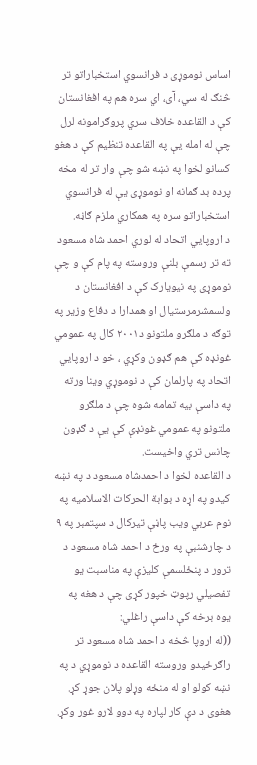اساس نوموړی د فرانسوي استخباراتو تر څنګ له سي، آی، اي سره هم په افغانستان کې د القاعده خلاف سري پروګرامونه لرل چې له امله یې په القاعده تنظیم کې د هغو کسانو لخوا په نښه شو چې وار تر له مخه پرده بد ګمانه او نوموړی یې له فرانسوي استخباراتو سره په همکاري ملزم ګاڼه.
د اروپايي اتحاد له لوري احمد شاه مسعود ته تر رسمې بلنې وروسته په پام کې و چې نوموړی په نیویارک کې د افغانستان د ولسمشرمرستیال او همدارا د دفاع وزیر په توګه د ملګرو ملتونو د۲۰۰۱ کال په عمومي غونډه کې هم ګډون وکړي ، خو د اروپايي اتحاد په پارلمان کې د نوموړي وینا ورته په داسې بیه تمامه شوه چې د ملګرو ملتونو په عمومي غونډې کې یې د ګډون چانس تري واخیست.
د القاعده لخوا د احمدشاه مسعود د په نښه کیدو په اړه د بوابة الحرکات الاسلامیه په نوم عربي ویب پاڼې تیرکال د سپتمبر په ۹ د چارشنبې په ورځ د احمد شاه مسعود د ترور د پنځلسمې کلیزې په مناسبت یو تفصیلي رپوټ خپور کړی چې د هغه په یوه برخه کې داسې راغلي:
((له اروپا څخه د احمد شاه مسعود تر راګرځیدو وروسته القاعده د نوموړي د په نښه کولو او له منځه وړلو پلان جوړ کړ.
هغوی د دې کار لپاره په دوو لارو غور وکړ.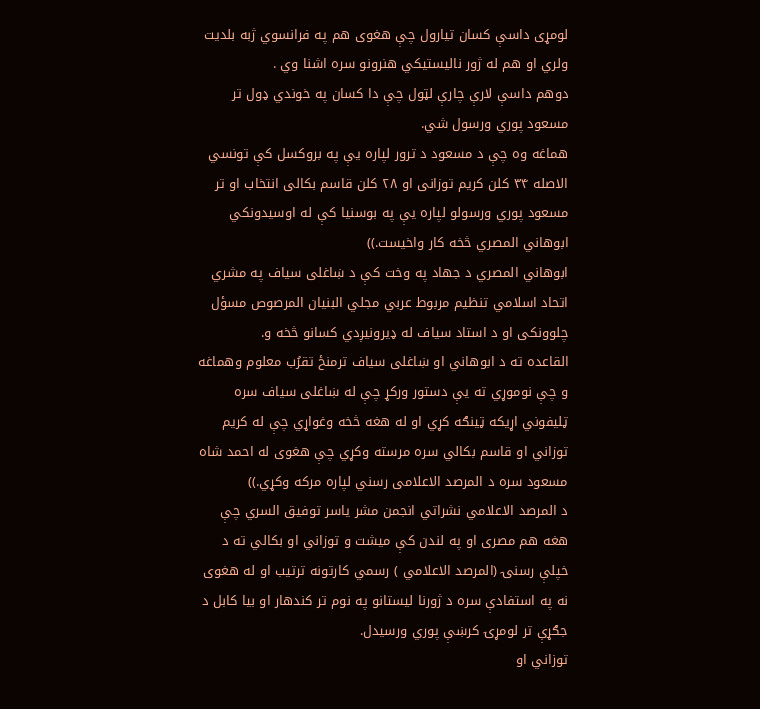لومړی داسې کسان تیارول چې هغوی هم په فرانسوي ژبه بلدیت ولري او هم له ژور نالیستیکي هنرونو سره اشنا وي .
دوهم داسې لارې چارې لټول چې دا کسان په خوندي ډول تر مسعود پوري ورسول شي.
هماغه وه چې د مسعود د ترور لپاره یې په بروکسل کې تونسي الاصله ۳۴ کلن کریم توزانی او ۲۸ کلن قاسم بکالی انتخاب او تر مسعود پوري ورسولو لپاره یې په بوسنیا کې له اوسیدونکي ابوهاني المصري څخه کار واخیست.))
ابوهاني المصري د جهاد په وخت کې د ښاغلی سیاف په مشري اتحاد اسلامي تنظیم مربوط عربي مجلي البنیان المرصوص مسؤل چلوونکی او د استاد سیاف له ډیرونیږدي کسانو څخه و.
القاعده ته د ابوهاني او ښاغلی سیاف ترمنځ تقرُب معلوم وهماغه و چې نوموړي ته یې دستور ورکړ چې له ښاغلی سیاف سره ټلیفوني اړیکه ټینګه کړي او له هغه څخه وغواړي چې له کریم توزاني او قاسم بکالي سره مرسته وکړي چې هغوی له احمد شاه مسعود سره د المرصد الاعلامی رسني لپاره مرکه وکړي.))
د المرصد الاعلامي نشراتي انجمن مشر یاسر توفیق السري چې هغه هم مصری او په لندن کې میشت و توزاني او بکالي ته د خپلې رسنۍ (المرصد الاعلامي ) رسمي کارتونه ترتیب او له هغوی نه په استفادې سره د ژورنا لیستانو په نوم تر کندهار او بیا کابل د جګړې تر لومړۍ کرښې پوري ورسیدل.
توزاني او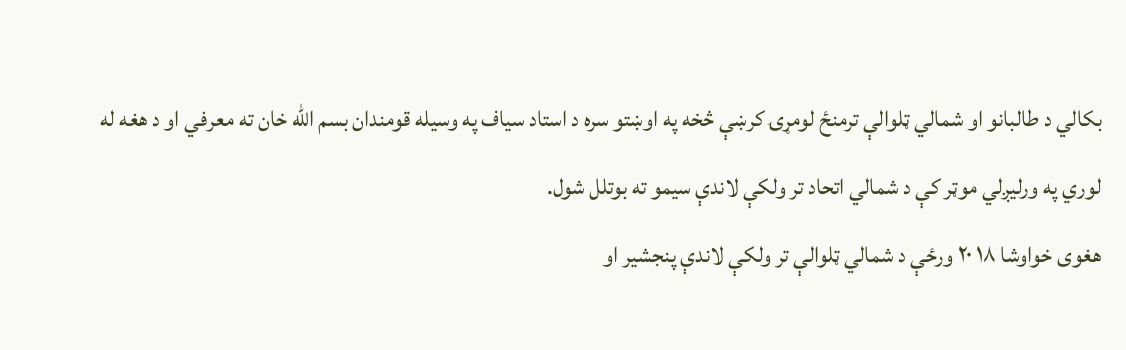بکالي د طالبانو او شمالي ټلوالې ترمنځ لومړۍ کرښې څخه په اوښتو سره د استاد سیاف په وسیله قومندان بسم الله خان ته معرفي او د هغه له لوري په ورلیږلي موټر کې د شمالي اتحاد تر ولکې لاندې سیمو ته بوتلل شول.
هغوی خواوشا ۱۸ ۲۰ ورځې د شمالي ټلوالې تر ولکې لاندې پنجشیر او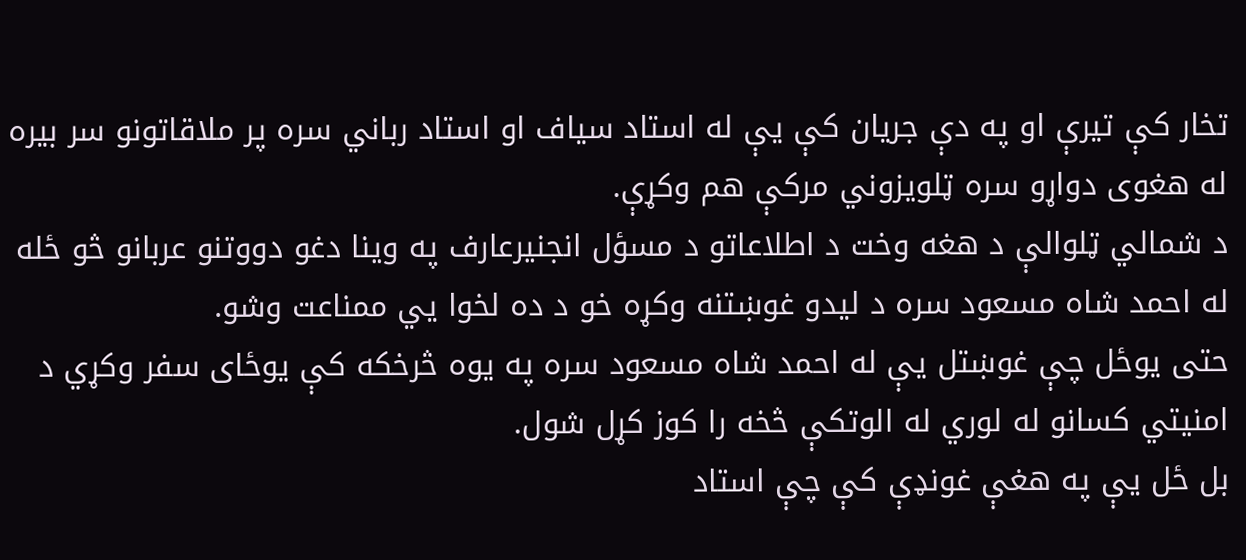تخار کې تیرې او په دې جریان کې یې له استاد سیاف او استاد رباني سره پر ملاقاتونو سر بیره له هغوی دواړو سره ټلویزوني مرکې هم وکړې.
د شمالي ټلوالې د هغه وخت د اطلاعاتو د مسؤل انجنیرعارف په وینا دغو دووتنو عربانو څو ځله له احمد شاه مسعود سره د لیدو غوښتنه وکړه خو د ده لخوا يي ممناعت وشو.
حتی یوځل چې غوښتل یې له احمد شاه مسعود سره په یوه څرخکه کې یوځای سفر وکړي د امنیتي کسانو له لوري له الوتکې څخه را کوز کړل شول.
بل ځل یې په هغې غونډې کې چې استاد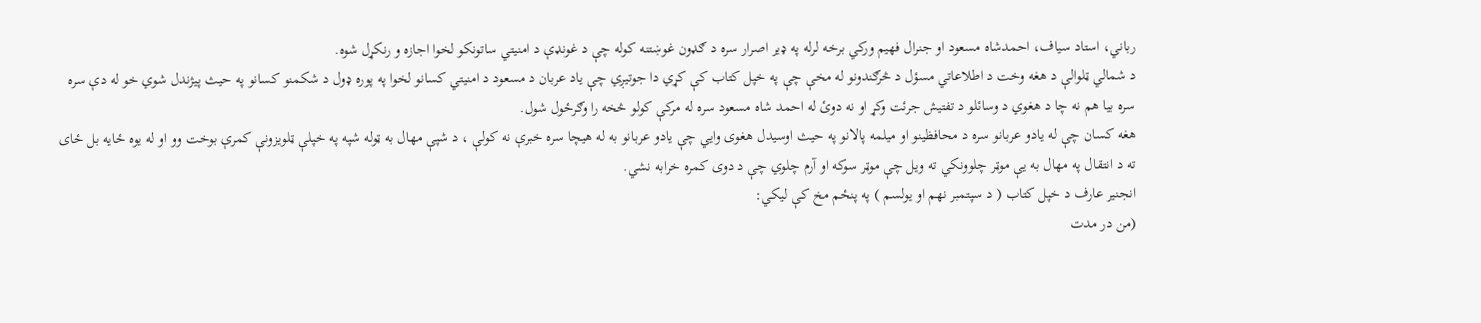رباني، استاد سیاف، احمدشاه مسعود او جنرال فهیم ورکي برخه لرله په ډیر اصرار سره د ګډون غوښتنه کوله چې د غونډې د امنیتي ساتونکو لخوا اجازه و رنکړل شوه.
د شمالي ټلوالې د هغه وخت د اطلاعاتي مسؤل د څرګندونو له مخې چې په خپل کتاب کې کړي دا جوتیږي چې یاد عربان د مسعود د امنیتي کسانو لخوا په پوره ډول د شکمنو کسانو په حیث پیژندل شوي خو له دې سره سره بیا هم نه چا د هغوي د وسائلو د تفتیش جرئت وکړ او نه دوئ له احمد شاه مسعود سره له مرکې کولو څخه را وګرځول شول.
هغه کسان چې له یادو عربانو سره د محافظینو او میلمه پالانو په حیث اوسیدل هغوی وايي چې یادو عربانو به له هیچا سره خبرې نه کولې ، د شپې مهال به ټوله شپه په خپلې ټلویزونې کمرې بوخت وو او له یوه ځایه بل ځای ته د انتقال په مهال به یې موټر چلوونکي ته ویل چې موټر سوکه او آرم چلوي چې د دوی کمره خرابه نشي.
انجنیر عارف د خپل کتاب ( د سپتمبر نهم او یولسم ) په پنځم مخ کې لیکي:
(من در مدت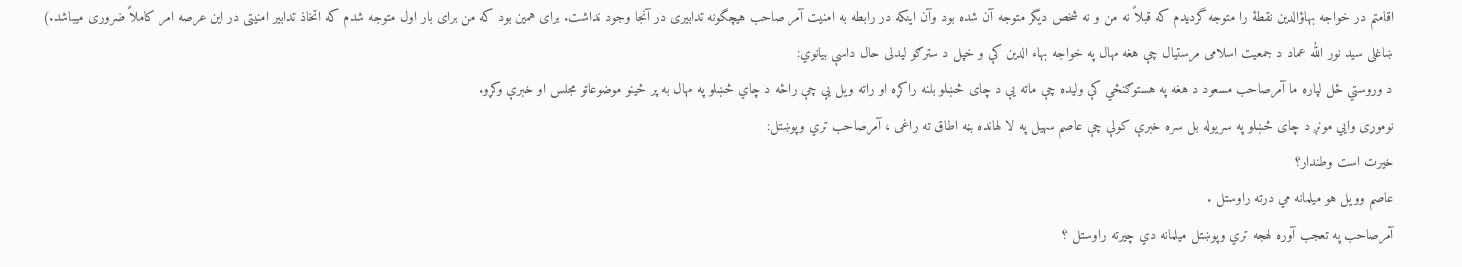اقامتم در خواجه بهاؤالدين نقطۀ را متوجه گرديدم كه قبلاً نه من و نه شخص ديگر متوجه آن شده بود وآن اينكه در رابطه به امنيت آمر صاحب هيچگونه تدابيری در آنجا وجود نداشت. برای همين بود كه من برای بار اول متوجه شدم كه اتخاذ تدابير امنيتی در اين عرصه امر كاملاً ضروری ميباشد.)
ښاغلی سيد نور الله عماد د جمعيت اسلامی مرستیال چې هغه مهال په خواجه بهاء الدین کې و خپل د سترګو لیدلی حال داسې بیانوي:
د وروستي ځل لپاره ما آمرصاحب مسعود د هغه په هستوګنځي کې ولیده چې ماته یې د چای څښلو بلنه راکړه او راته ویل یې چې راځه د چاي څښلو په مهال به پر ځینو موضوعاتو مجلس او خبرې وکړو.
نوموړی وايي مونږ د چای څښلو په سریوله بل سره خبرې کولې چې عاصم سهیل په لا لهانده بڼه اطاق ته راغی ، آمرصاحب تري وپوښتل:
خیرت است وطندار؟
عاصم وویل هو میلمانه مي درته راوستل .
آمرصاحب په تعجب آوره لهجه تري وپوښتل میلمانه دي چیرته راوستل ؟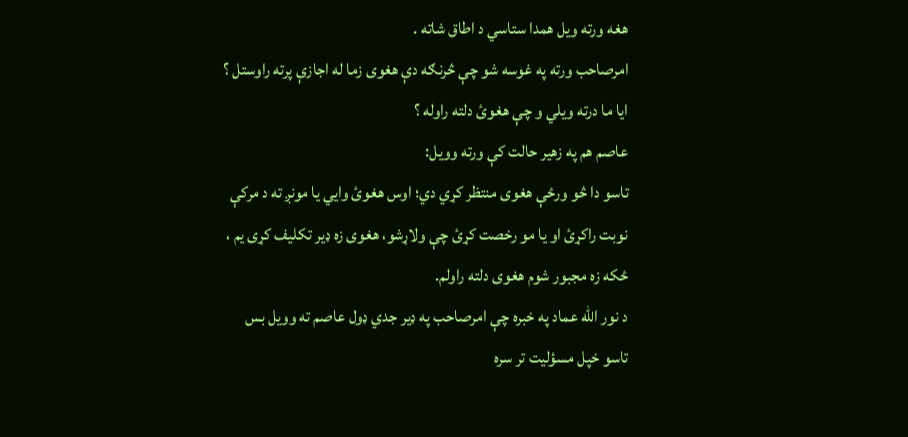هغه ورته ویل همدا ستاسي د اطاق شاته .
امرصاحب ورته په غوسه شو چې څرنګه دې هغوی زما له اجازې پرته راوستل ؟
ایا ما درته ویلي و چې هغوئ دلته راوله ؟
عاصم هم په زهیر حالت کې ورته وویل:
تاسو دا څو ورځې هغوی منتظر کړي دي؛ اوس هغوئ وايي یا مونږ ته د مرکې نوبت راکړئ او یا مو رخصت کړئ چې ولاړشو، هغوی زه ډیر تکلیف کړی یم ، ځکه زه مجبور شوم هغوی دلته راولم.
د نور الله عماد په خبره چې امرصاحب په ډیر جدي ډول عاصم ته وویل بس تاسو خپل مسؤلیت تر سره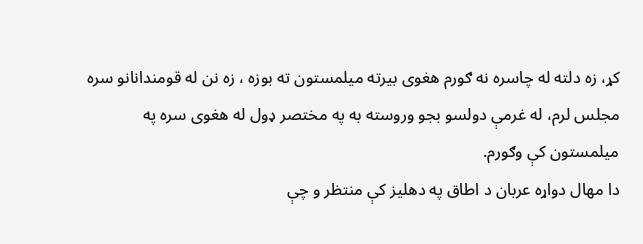کړ، زه دلته له چاسره نه ګورم هغوی بیرته میلمستون ته بوزه ، زه نن له قومندانانو سره مجلس لرم، له غرمې دولسو بجو وروسته به په مختصر ډول له هغوی سره په میلمستون کې وګورم.
دا مهال دواړه عربان د اطاق په دهلیز کې منتظر و چې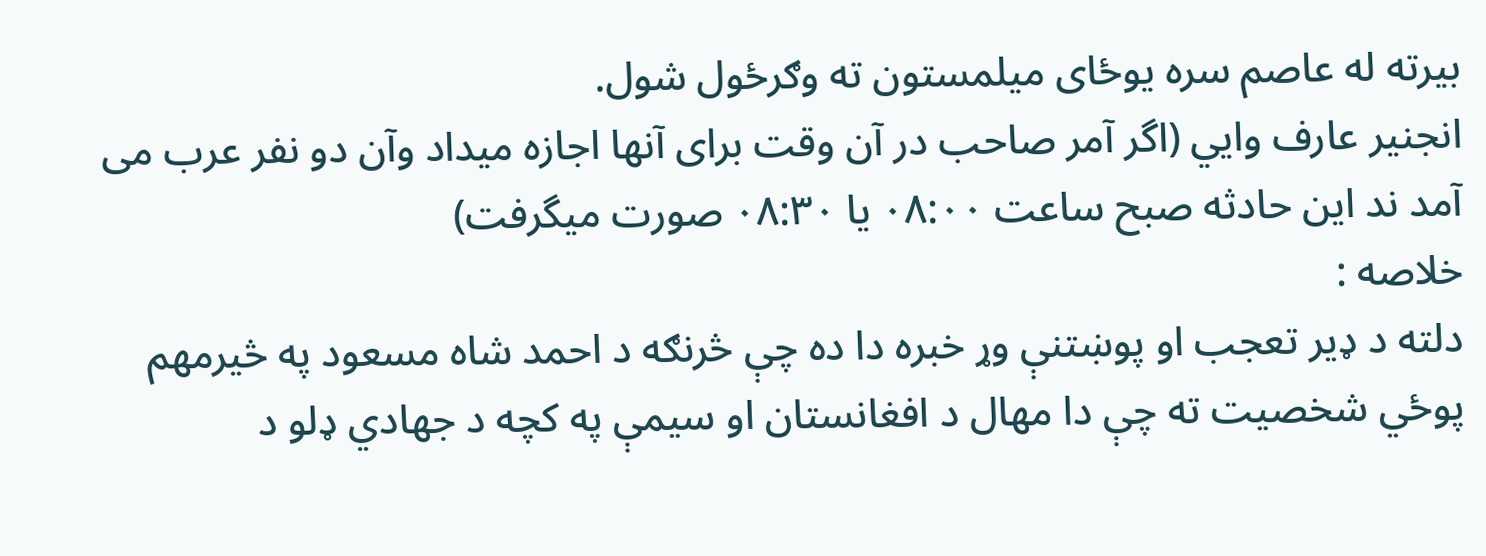بیرته له عاصم سره یوځای میلمستون ته وګرځول شول.
انجنیر عارف وايي (اگر آمر صاحب در آن وقت برای آنها اجازه ميداد وآن دو نفر عرب می آمد ند اين حادثه صبح ساعت ٠٨:٠٠ يا ٠٨:٣٠ صورت ميگرفت)
خلاصه :
دلته د ډیر تعجب او پوښتنې وړ خبره دا ده چې څرنګه د احمد شاه مسعود په څیرمهم پوځي شخصیت ته چې دا مهال د افغانستان او سیمې په کچه د جهادي ډلو د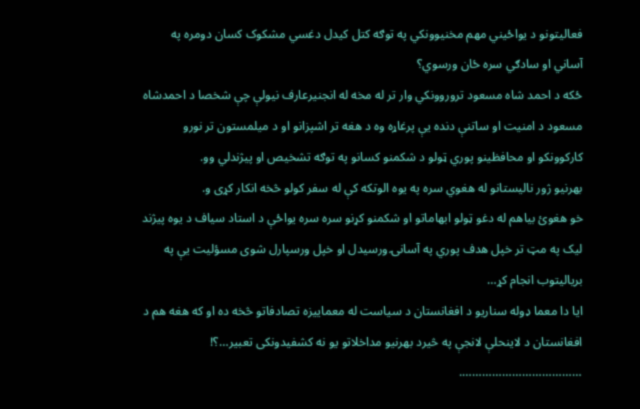فعالیتونو د یواځیني مهم مخنیوونکي په توګه کتل کیدل دغسي مشکوک کسان دومره په آساني او سادګي سره ځان ورسوي؟
ځکه د احمد شاه مسعود تروروونکي وار تر له مخه له انجنیرعارف نیولې چې شخصا د احمدشاه مسعود د امنیت او ساتنې دنده یې پرغاړه وه د هغه تر اشپزانو او د میلمستون تر نورو کارکوونکو او محافظینو پوري ټولو د شکمنو کسانو په توګه تشخیص او پیژندلي وو.
بهرنیو ژور نالیستانو له هغوي سره په یوه الوتکه کې له سفر کولو څخه انکار کړی و.
خو هغوئ بیاهم له دغو ټولو ابهاماتو او شکمنو کړنو سره سره یواځې د استاد سیاف د یوه پیژند لیک په مټ تر خپل هدف پوري په آسانۍ ورسیدل او خپل ورسپارل شوی مسؤلیت یې په بریالیتوب انجام کړ…
ایا دا معما ډوله سناریو د افغانستان د سیاست له معماییزه تصادفاتو څخه ده او که هغه هم د افغانستان د لاینحلې لانجې په څیرد بهرنیو مداخلاتو یو نه کشفیدونکی تعبیر…؟!
……………………………….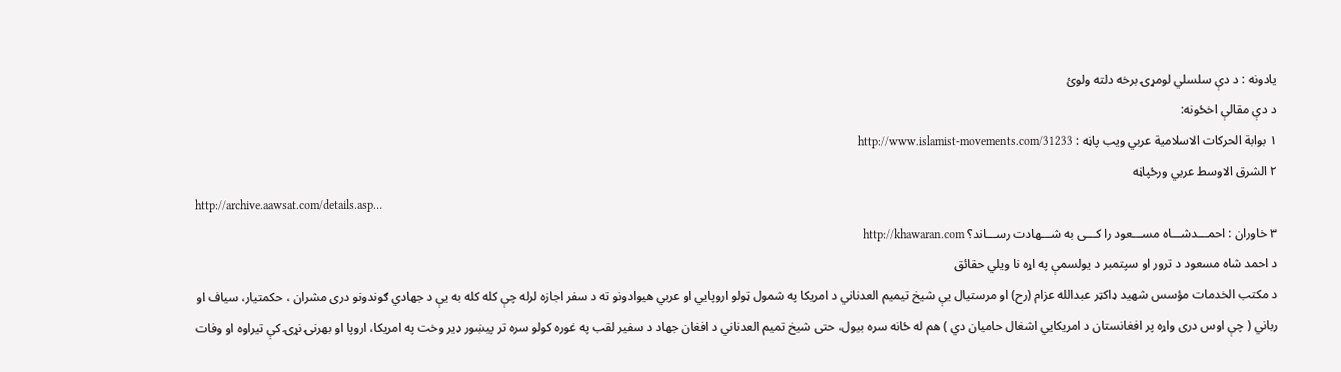یادونه : د دې سلسلي لومړۍ برخه دلته ولوئ
د دې مقالې اخځونه:
۱ بوابة الحرکات الاسلامیة عربي ویب پاڼه : http://www.islamist-movements.com/31233
۲ الشرق الاوسط عربي ورځپاڼه
http://archive.aawsat.com/details.asp…
۳ خاوران : احمـــدشـــاه مســـعود را كـــی به شـــهادت رســـاند؟ http://khawaran.com
د احمد شاه مسعود د ترور او سپتمبر د یولسمې په اړه نا ویلي حقائق
د مکتب الخدمات مؤسس شهید ډاکټر عبدالله عزام (رح) او مرستیال یې شیخ تیمیم العدناني د امریکا په شمول ټولو اروپايي او عربي هیوادونو ته د سفر اجازه لرله چې کله کله به یې د جهادي ګوندونو دری مشران ، حکمتیار، سیاف او رباني ( چې اوس دری واړه پر افغانستان د امریکايي اشغال حامیان دي ) هم له ځانه سره بیول، حتی شیخ تمیم العدناني د افغان جهاد د سفیر لقب په غوره کولو سره تر پیښور ډیر وخت په امریکا، اروپا او بهرنۍ نړۍ کې تیراوه او وفات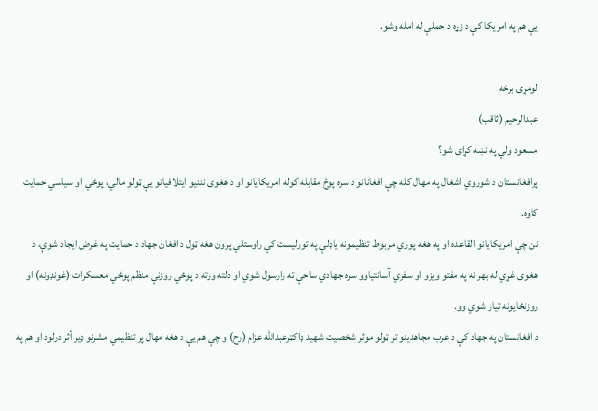یې هم په امریکا کې د زړه د حملې له امله وشو.

لومړۍ برخه
عبدالرحیم (ثاقب)
مسعود ولي په نښه کړای شو؟
پرافغانستان د شوروي اشغال په مهال کله چې افغانانو د سره پوځ مقابله کوله امریکایانو او د هغوی نننیو ایتلافیانو یې ټولو مالي، پوځي او سیاسي حمایت کاوه.
نن چې امریکایانو القاعده او په هغه پوري مربوط تنظیمونه یاډلې په تورلیست کې راوستلي پرون هغه ټول د افغان جهاد د حمایت په غرض ایجاد شوې، د هغوی غړي له بهر نه په مفتو ویزو او سفري آسانتیاوو سره جهادي ساحې ته رارسول شوي او دلته ورته د پوځي روزنې منظم پوځي معسکرات (غونډونه) او روزنځایونه تیار شوي وو.
د افغانستان په جهاد کې د عرب مجاهدینو تر ټولو موثر شخصیت شهید ډاکټرعبدالله عزام (رح) و چې هم یې د هغه مهال پر تنظیمي مشرنو ډیر أثر درلود او هم په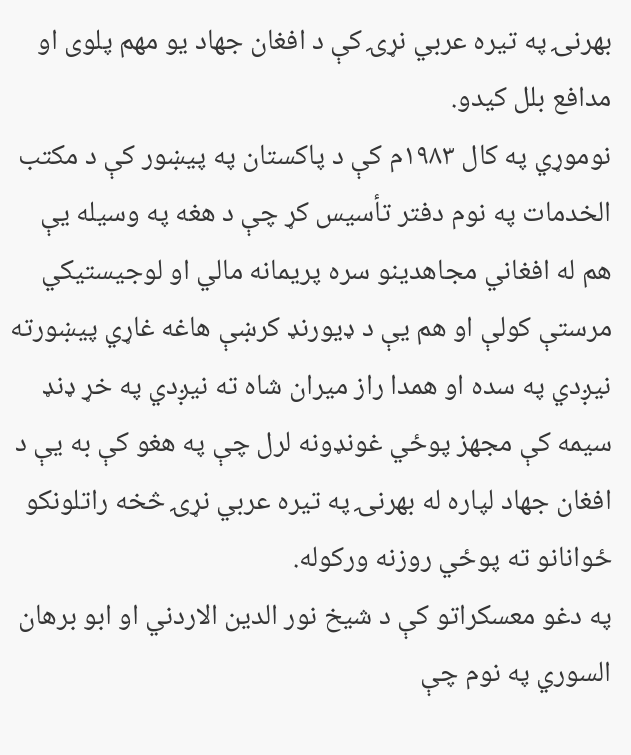بهرنۍ په تیره عربي نړۍ کې د افغان جهاد یو مهم پلوی او مدافع بلل کیدو.
نوموړي په کال ۱۹۸۳م کې د پاکستان په پیښور کې د مکتب الخدمات په نوم دفتر تأسیس کړ چې د هغه په وسیله یې هم له افغاني مجاهدینو سره پریمانه مالي او لوجیستیکي مرستې کولې او هم یې د ډیورنډ کرښې هاغه غاړي پیښورته نیږدي په سده او همدا راز میران شاه ته نیږدي په خړ ډنډ سیمه کې مجهز پوځي غونډونه لرل چې په هغو کې به یې د افغان جهاد لپاره له بهرنۍ په تیره عربي نړۍ څخه راتلونکو ځوانانو ته پوځي روزنه ورکوله.
په دغو معسکراتو کې د شیخ نور الدین الاردني او ابو برهان السوري په نوم چې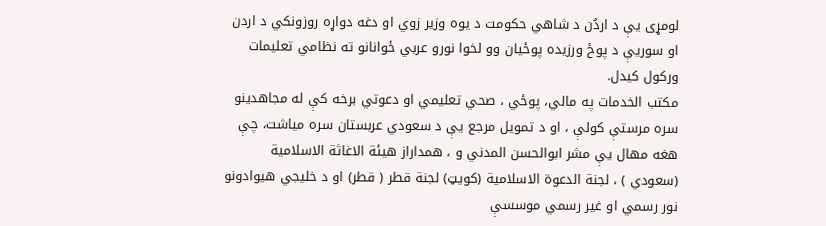لومړی یې د اردُن د شاهي حکومت د یوه وزیر زوي او دغه دواړه روزونکي د اردن او سوریې د پوځ ورزیده پوځیان وو لخوا نورو عربي ځوانانو ته نظامي تعلیمات ورکول کیدل.
مکتب الخدمات په مالي، پوځي ، صحي تعلیمي او دعوتي برخه کې له مجاهدینو سره مرستې کولې ، او د تمویل مرجع یې د سعودي عربستان سره میاشت، چې هغه مهال یې مشر ابوالحسن المدني و ، همداراز هیئة الاغاثة الاسلامیة (سعودي ) ، لجنة الدعوة الاسلامیة (کویټ) لجنة قطر ( قطر) او د خلیجي هیوادونو نور رسمي او غیر رسمي موسسې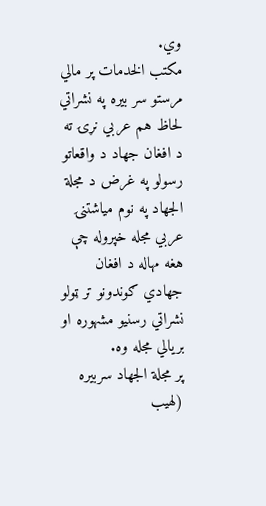وي.
مکتب الخدمات پر مالي مرستو سر بیره په نشراتي لحاظ هم عربي نړۍ ته د افغان جهاد د واقعاتو رسولو په غرض د مجلة الجهاد په نوم میاشتنۍ عربي مجله خپروله چې هغه مهاله د افغان جهادي ګوندونو تر ټولو نشراتي رسنیو مشهوره او بریالي مجله وه.
پر مجلة الجهاد سربیره (لهیب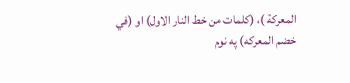المعرکة )، (کلمات من خط النار الاول) او (في خضم المعرکه) په نوم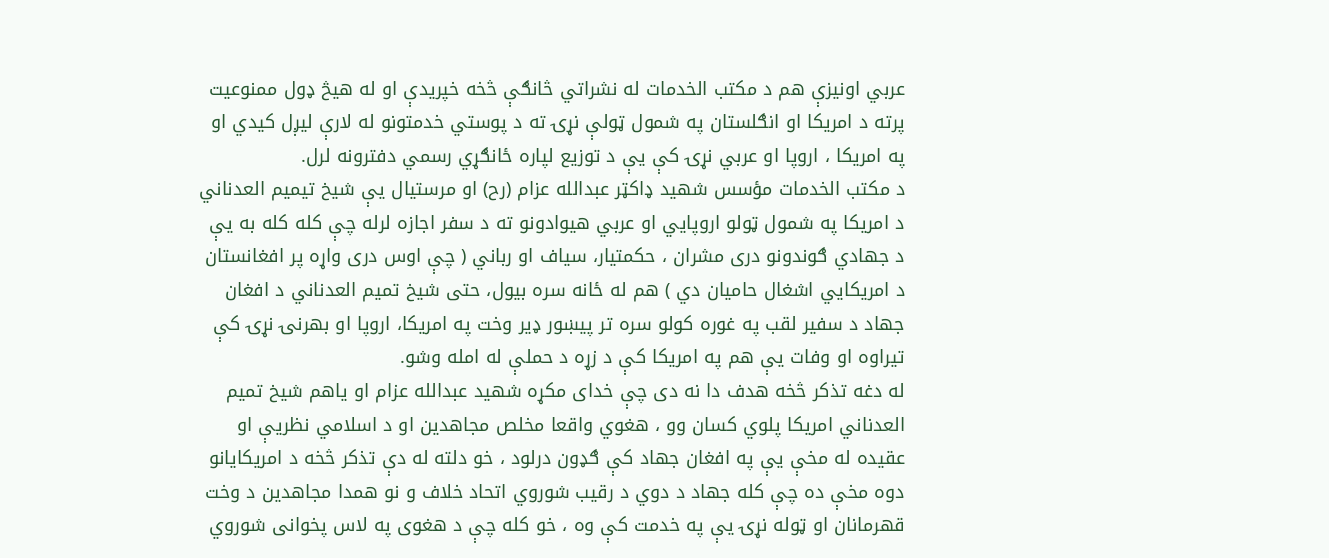عربي اونیزې هم د مکتب الخدمات له نشراتي څانګې څخه خپریدې او له هیڅ ډول ممنوعیت پرته د امریکا او انګلستان په شمول ټولې نړۍ ته د پوستي خدمتونو له لارې لیږل کیدي او په امریکا ، اروپا او عربي نړۍ کې یې د توزیع لپاره ځانګړي رسمي دفترونه لرل.
د مکتب الخدمات مؤسس شهید ډاکټر عبدالله عزام (رح) او مرستیال یې شیخ تیمیم العدناني د امریکا په شمول ټولو اروپايي او عربي هیوادونو ته د سفر اجازه لرله چې کله کله به یې د جهادي ګوندونو دری مشران ، حکمتیار، سیاف او رباني ( چې اوس دری واړه پر افغانستان د امریکايي اشغال حامیان دي ) هم له ځانه سره بیول، حتی شیخ تمیم العدناني د افغان جهاد د سفیر لقب په غوره کولو سره تر پیښور ډیر وخت په امریکا، اروپا او بهرنۍ نړۍ کې تیراوه او وفات یې هم په امریکا کې د زړه د حملې له امله وشو.
له دغه تذکر څخه هدف دا نه دی چې خدای مکړه شهید عبدالله عزام او یاهم شیخ تمیم العدناني امریکا پلوي کسان وو ، هغوي واقعا مخلص مجاهدین او د اسلامي نظریې او عقیده له مخې یې په افغان جهاد کې ګډون درلود ، خو دلته له دې تذکر څخه د امریکایانو دوه مخې ده چې کله جهاد د دوي د رقیب شوروي اتحاد خلاف و نو همدا مجاهدین د وخت قهرمانان او ټوله نړۍ یې په خدمت کې وه ، خو کله چې د هغوی په لاس پخوانی شوروي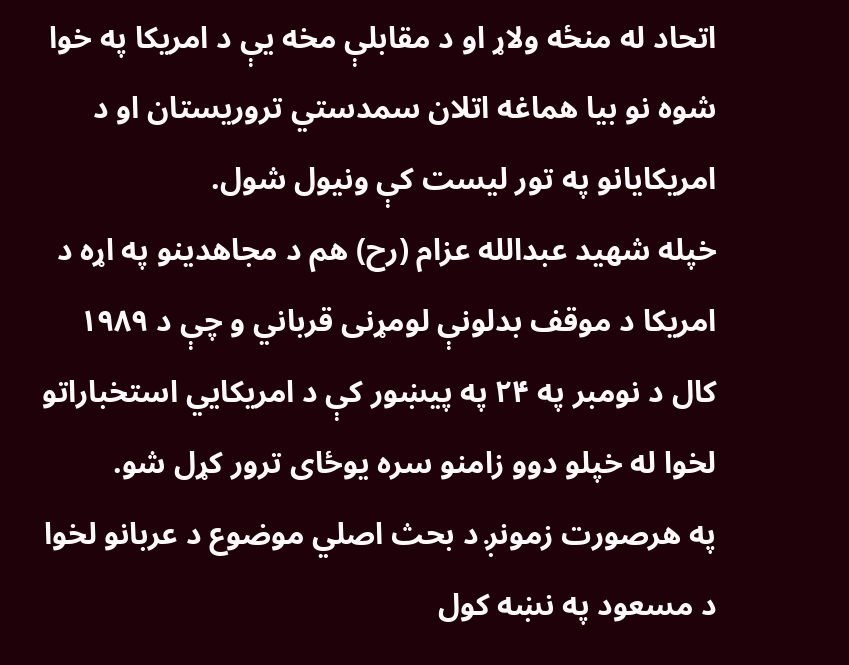اتحاد له منځه ولاړ او د مقابلې مخه یې د امریکا په خوا شوه نو بیا هماغه اتلان سمدستي تروریستان او د امریکایانو په تور لیست کې ونیول شول.
خپله شهید عبدالله عزام (رح) هم د مجاهدینو په اړه د امریکا د موقف بدلونې لومړنی قرباني و چې د ۱۹۸۹ کال د نومبر په ۲۴ په پيښور کې د امریکايي استخباراتو لخوا له خپلو دوو زامنو سره یوځای ترور کړل شو.
په هرصورت زمونږ د بحث اصلي موضوع د عربانو لخوا د مسعود په نښه کول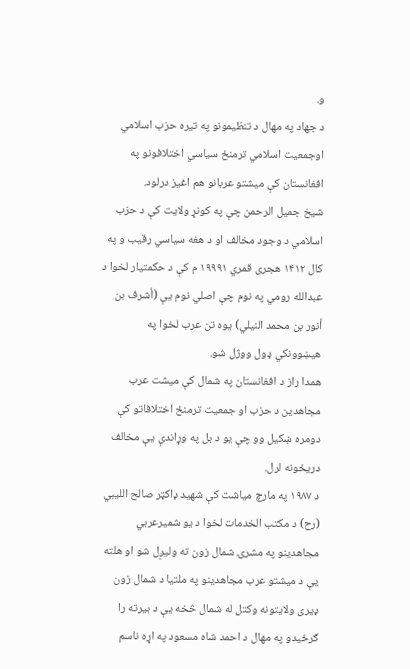و.
د جهاد په مهال د تنظیمونو په تیره حزب اسلامي اوجمعیت اسلامي ترمنځ سیاسي اختلافونو په افغانستان کې میشتو عربانو هم اغیز درلود.
شیخ جمیل الرحمن چې په کونړ ولایت کې د حزب اسلامي د وجود مخالف او د هغه سیاسي رقیب و په کال ۱۴۱۲ هجری قمري ۱۹۹۹۱ م کې د حکمتیار لخوا د عبدالله رومي په نوم چې اصلي نوم یې (أشرف بن أنور بن محمد النيلي) یوه تن عرب لخوا په هیښوونکي ډول ووژل شو.
همدا راز د افغانستان په شمال کې میشت عرب مجاهدین د حزب او جمعیت ترمنځ اختلافاتو کې دومره ښکیل وو چې یو د بل په وړاندې یې مخالف دریځونه لرل.
د ۱۹۸۷ په مارچ میاشت کې شهید ډاکټر صالح اللیبي (رح) د مکتب الخدمات لخوا د یو شمیرعربي مجاهدینو په مشرۍ شمال زون ته ولیږل شو او هلته یې د میشتو عرب مجاهدینو په ملتیا د شمال زون ډیری ولایتونه وکتل له شمال څخه یې د بیرته را ګرځیدو په مهال د احمد شاه مسعود په اړه ناسم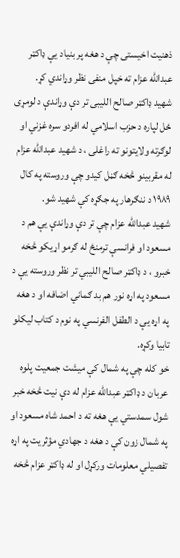ذهنیت اخیستی چې د هغه پر بنیاد یې ډاکټر عبدالله عزام ته خپل منفی نظر وړاندي کړ.
شهید ډاکټر صالح اللیبی تر دې وړاندې د لومړی ځل لپاره د حزب اسلامي له افردو سره غزني او لوګرته ولایتونو ته راغلی ، د شهید عبدالله عزام له مقربینو څخه ګڼل کیدو چې وروسته په کال ۱۹۸۹ د ننګرهار په جګړه کې شهید شو.
شهید عبدالله عزام چې تر دې وړاندې یې هم د مسعود او فرانسې ترمنځ له ګرمو اړیکو څخه خبرو ، د ډاکټر صالح اللیبي تر نظر وروسته یې د مسعود په اړه نور هم بد ګماني اضافه او د هغه په اړه یې د الطفل الفرنسي په نوم د کتاب لیکلو تابیا وکړه.
خو کله چې په شمال کې میشت جمعیت پلوه عربان د ډاکټر عبدالله عزام له دې نیت څخه خبر شول سمدستي یې هغه ته د احمد شاه مسعود او په شمال زون کې د هغه د جهادي مؤثریت په اړه تفصیلي معلومات ورکړل او له ډاکټر عزام څخه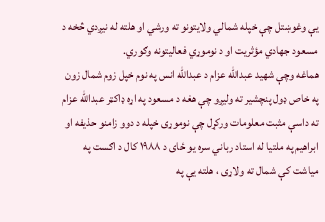یې وغوښتل چې خپله شمالي ولایتونو ته ورشي او هلته له نیږدي څخه د مسعود جهادي مؤثریت او د نوموړي فعالیتونه وګوري.
هماغه وچې شهید عبدالله عزام د عبدالله انس په نوم خپل زوم شمال زون په خاص ډول پنچشیر ته ولیږو چې هغه د مسعود په اړه ډاکټر عبدالله عزام ته داسې مثبت معلومات ورکړل چې نوموړی خپله د دوو زامنو حذیفه او ابراهیم په ملتیا له استاد رباني سره یو ځای د ۱۹۸۸ کال د اګست په میاشت کې شمال ته ولاړی ، هلته یې په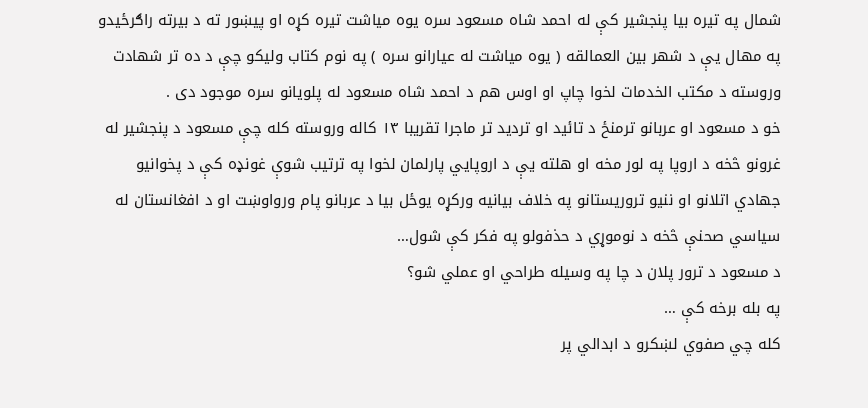شمال په تیره بیا پنجشیر کې له احمد شاه مسعود سره یوه میاشت تیره کړه او پیښور ته د بیرته راګرځیدو په مهال یې د شهر بین العمالقه ( یوه میاشت له عیارانو سره ) په نوم کتاب ولیکو چې د ده تر شهادت وروسته د مکتب الخدمات لخوا چاپ او اوس هم د احمد شاه مسعود له پلویانو سره موجود دی .
خو د مسعود او عربانو ترمنځ د تائید او تردید تر ماجرا تقریبا ۱۳ کاله وروسته کله چې مسعود د پنجشیر له غرونو څخه د اروپا په لور مخه او هلته یې د اروپايي پارلمان لخوا په ترتیب شوې غونډه کې د پخوانیو جهادي اتلانو او ننیو تروریستانو په خلاف بیانیه ورکړه یوځل بیا د عربانو پام ورواوښت او د افغانستان له سیاسي صحنې څخه د نوموړي د حذفولو په فکر کې شول…
د مسعود د ترور پلان د چا په وسیله طراحي او عملي شو؟
په بله برخه کې …
کله چي صفوي لښکرو د ابدالي پر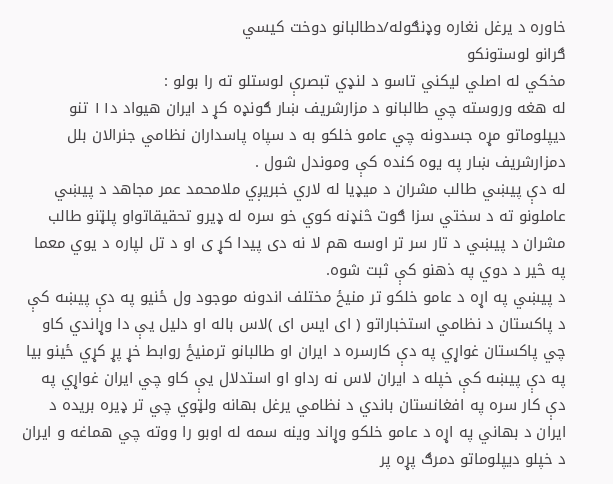خاوره د یرغل نغاره وډنګوله/دطالبانو دوخت کیسي
ګرانو لوستونکو
مخکي له اصلي لیکني تاسو د لنډي تبصرې لوستلو ته را بولو :
له هغه وروسته چي طالبانو د مزارشریف ښار ګونډه کړ د ایران هیواد د۱۱ تنو دیپلوماتو مړه جسدونه چي عامو خلکو به د سپاه پاسداران نظامي جنرالان بلل دمزارشریف ښار په یوه کنده کې وموندل شول .
له دې پیښي طالب مشران د میډیا له لاري خبریږي ملامحمد عمر مجاهد د پیښي عاملونو ته د سختي سزا ګوت څنډنه کوي خو سره له ډیرو تحقیقاتواو پلټنو طالب مشران د پیښي د تار سر تر اوسه هم لا نه دی پیدا کړ ی او د تل لپاره د یوي معما په څیر د دوي په ذهنو کې ثبت شوه.
د پیښي په اړه د عامو خلکو تر منیځ مختلف اندونه موجود ول ځنیو په دې پیښه کې د پاکستان د نظامي استخباراتو ( ای ایس ای )لاس باله او دلیل یې دا وړاندي کاو چي پاکستان غواړي په دې کارسره د ایران او طالبانو ترمنیځ روابط خړ پړ کړي ځینو بیا په دې پیښه کې خپله د ایران لاس نه رداو او استدلال یې کاو چي ایران غواړي په دې کار سره په افغانستان باندي د نظامي یرغل بهانه ولټوي چي تر ډیره بریده د ایران د بهاني په اړه د عامو خلکو وړاند وینه سمه له اوبو را ووته چي هماغه و ایران د خپلو دیپلوماتو دمرګ پړه پر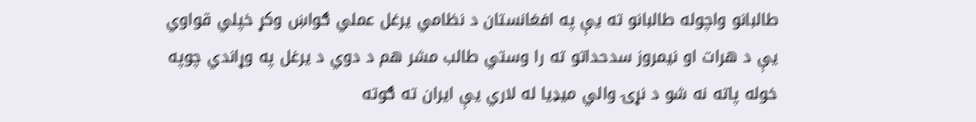طالبانو واچوله طالبانو ته یې په افغانستان د نظامي یرغل عملي ګواښ وکړ خپلي قواوي یې د هرات او نیمروز سدحداتو ته را وستي طالب مشر هم د دوي د یرغل په وړاندي چوپه خوله پاته نه شو د نړۍ والي میډیا له لاري یې ایران ته ګوته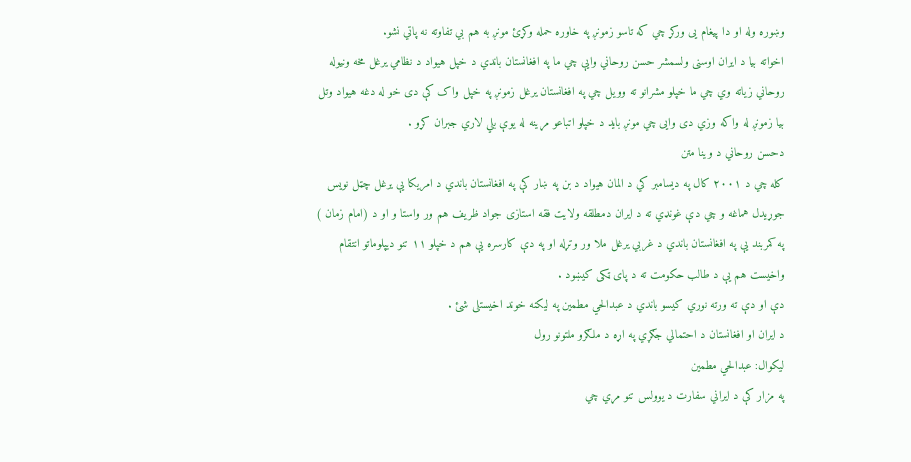وښوره وله او دا پیغام یی ورکړ چي که تاسو زمونږ په خاوره حمله وکړئ مونږ به هم بي تفاوته نه پاتي نشو.
اخواته بیا د ایران اوسنی ولسمشر حسن روحاني وايې چي ما په افغانستان باندي د خپل هیواد د نظامي یرغل مخه ونیوله روحاني زیاته وي چي ما خپلو مشرانو ته وویل چي په افغانستان یرغل زمونږ په خپل واک کې دی خو له دغه هیواد وتل بیا زمونږ له واکه وزي دی وایی چي مونږ باید د خپلو اتباعو مړینه له یوې بلي لاري جبران کړو .
دحسن روحاني د وینا متن
کله چي د ۲۰۰۱ کال په دیسامبر کي د المان هیواد د بن په ښار کې په افغانستان باندي د امریکا يې یرغل چټل نویس جوړیدل هماغه و چي دې غونډي ته د ایران دمطلقه ولایت فقه استازی جواد ظریف هم ور واستا و او د (امام زمان ) په کمربند یې په افغانستان باندي د غربي یرغل ملا ور وتړله او په دې کارسره یې هم د خپلو ۱۱ تنو دیپلوماتو انتقام واخیست هم یې د طالب حکومت ته د پای ټکی کیښود .
دې او دې ته ورته نوري کیسو باندي د عبدالحي مطمین په لیکنه خوند اخیستلی شئ .
د ایران او افغانستان د احتمالي جګړي په اړه د ملګرو ملتونو رول
لیکوال: عبدالحي مطمین
په مزار کې د ایراني سفارت د یوولس تنو مړي چي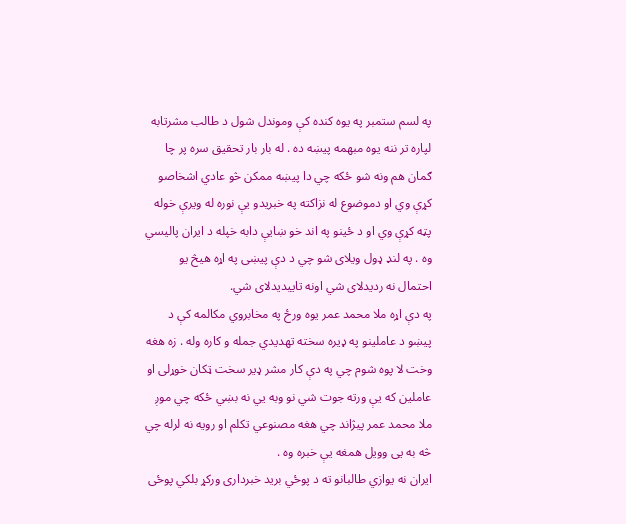په لسم ستمبر په یوه کنده کې وموندل شول د طالب مشرتابه لپاره تر ننه یوه مبهمه پیښه ده . له بار بار تحقیق سره پر چا ګمان هم ونه شو ځکه چي دا پیښه ممکن څو عادي اشخاصو کړې وي او دموضوع له نزاکته په خبریدو یې نوره له ویرې خوله پټه کړې وي او د ځینو په اند خو ښایې دابه خپله د ایران پالیسي وه . په لنډ ډول ویلای شو چي د دې پیښی په اړه هیڅ یو احتمال نه ردیدلای شي اونه تاییدیدلای شي.
په دې اړه ملا محمد عمر یوه ورځ په مخابروي مکالمه کې د پیښو د عاملینو په ډیره سخته تهدیدي جمله و کاره وله . زه هغه وخت لا پوه شوم چي په دې کار مشر ډیر سخت ټکان خوړلی او عاملین که یې ورته جوت شي نو وبه یي نه بښي ځکه چي موږ ملا محمد عمر پیژاند چي هغه مصنوعي تکلم او رویه نه لرله چي څه به یی وویل همغه یې خبره وه .
ایران نه یوازي طالبانو ته د پوځي برید خبرداری ورکړ بلکي پوځی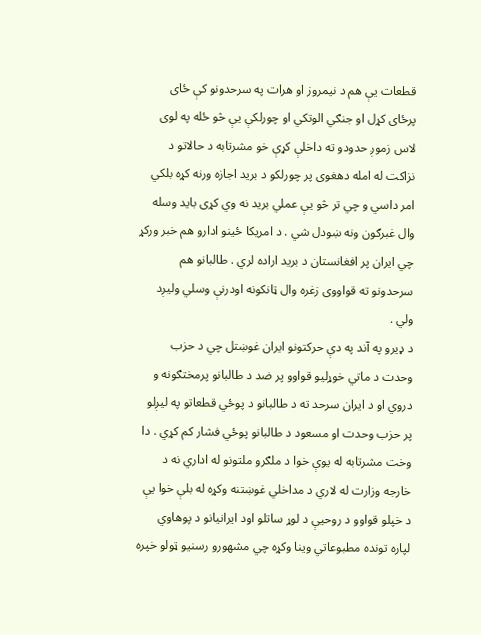قطعات یې هم د نیمروز او هرات په سرحدونو کې ځای پرځای کړل او جنګي الوتکي او چورلکې یې څو ځله په لوی لاس زموږ حدودو ته داخلې کړې خو مشرتابه د حالاتو د نزاکت له امله دهغوی پر چورلکو د برید اجازه ورنه کړه بلکي امر داسي و چي تر څو یې عملي برید نه وي کړی باید وسله وال غبرګون ونه ښودل شي . د امریکا ځینو ادارو هم خبر ورکړ چي ایران پر افغانستان د برید اراده لري . طالبانو هم سرحدونو ته قواووی زغره وال ټانکونه اودرنې وسلي ولیږد ولي .
د ډیرو په آند په دې حرکتونو ایران غوښتل چي د حزب وحدت د ماتي خوړلیو قواوو پر ضد د طالبانو پرمختګونه و دروي او د ایران سرحد ته د طالبانو د پوځي قطعاتو په لیږلو پر حزب وحدت او مسعود د طالبانو پوځي فشار کم کړي . دا وخت مشرتابه له یوې خوا د ملګرو ملتونو له اداري نه د خارجه وزارت له لاري د مداخلي غوښتنه وکړه له بلې خوا یې د خپلو قواوو د روحیې د لوړ ساتلو اود ایرانیانو د پوهاوي لپاره تونده مطبوعاتي وینا وکړه چي مشهورو رسنیو ټولو خپره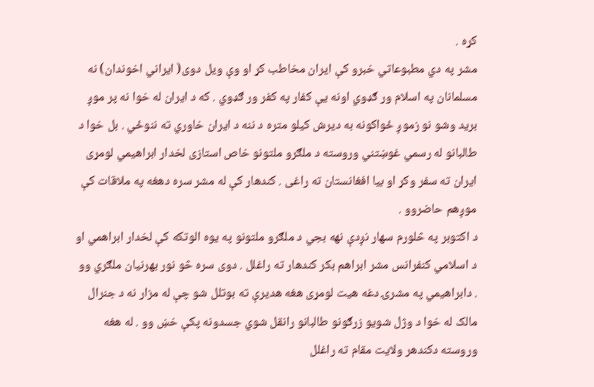کړه .
مشر په دي مطبوعاتي خبرو کې ایران مخاطب کړ او وې ویل دوی( ایراني اخوندان) نه مسلمانان په اسلام ور ګډوي اونه یې کفار په کفر ور ګډوي . که د ایران له خوا نه پر موږ برید وشو نو زموږ ځواکونه به دیرش کیلو متره د ننه د ایران خاوري ته ننوځي . بل خوا د طالبانو له رسمي غوښتني وروسته د ملګرو ملتونو خاص استازی لخدار ابراهیمي لومړی ایران ته سفر وکړ او بیا افغانستان ته راغی . کندهار کې له مشر سره دهغه په ملاقات کې موږهم حاضروو .
د اکتوبر په څلورم سهار نږدې نهه بجي د ملګرو ملتونو په یوه الوتکه کې لخدار ابراهمي او د اسلامي کنفرانس مشر ابراهم بکر کندهار ته راغلل . دوی سره څو نور بهرنیان ملګري وو . دابراهیمي په مشرۍ دغه هیت لومړی هغه هدیرې ته بوتلل شو چې له مزار نه د جنرال مالک له خوا د وژل شویو زرګونو طالبانو رانقل شوي جسدونه پکې خښ وو . له هغه وروسته دکندهر ولایت مقام ته راغلل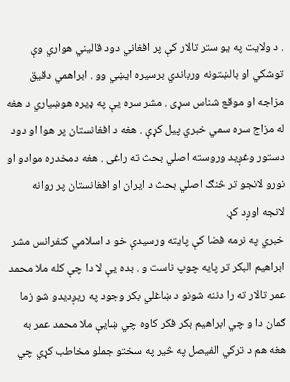. د ولایت په یو ستر تالار کې پر افغاني دود قالیني هواري وې توشکي او بالښتونه ورباندي برسیره ایښي وو . ابراهمي دقیق مزاجه او موقع شناس سړی . مشر سره یې په ډیره هوښیاري د هغه له مزاج سره سمي خبري پیل کړې . هغه د افغانستان پر هوا او دود دستور وغږید وروسته اصلي بحث ته راغی . هغه دمخدره موادو او نورو لانجو تر څنګ اصلي بحث د ایران او افغانستان پر روانه لانجه اوږد کړ.
خبري په نرمه فضا کې پایته ورسیدې خو د اسلامي کنفرانس مشر ابراهیم البکر تر پایه چوپ ناست و . بده یې لا دا چې کله ملا محمد عمر تالار ته را دننه شونو د ښاغلي بکر وجود په ریږدیدو شو زما ګمان دا و چي ابراهیم بکر فکر کاوه چي ښایې ملا محمد عمر به هغه هم د ترکي الفیصل په څير په سختو جملو مخاطب کړي چي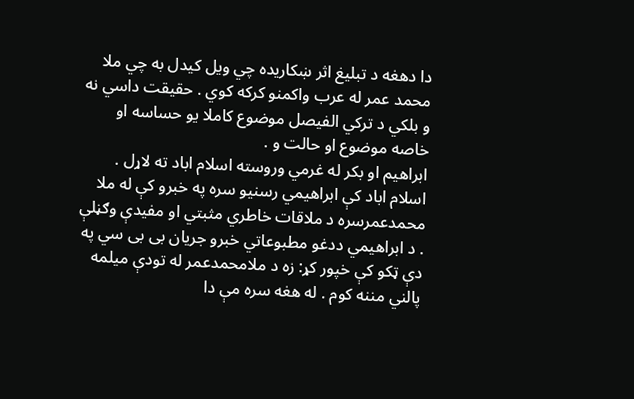دا دهغه د تبلیغ اثر ښکاریده چي ویل کیدل به چي ملا محمد عمر له عرب واکمنو کرکه کوي . حقیقت داسي نه و بلکي د ترکي الفیصل موضوع کاملا یو حساسه او خاصه موضوع او حالت و .
ابراهیم او بکر له غرمي وروسته اسلام اباد ته لاړل . اسلام اباد کې ابراهیمي رسنیو سره په خبرو کې له ملا محمدعمرسره د ملاقات خاطري مثبتي او مفیدې وګڼلې . د ابراهیمي ددغو مطبوعاتي خبرو جریان بی بی سي په دې ټکو کې خپور کړ: زه د ملامحمدعمر له تودې میلمه پالني مننه کوم . له هغه سره مې دا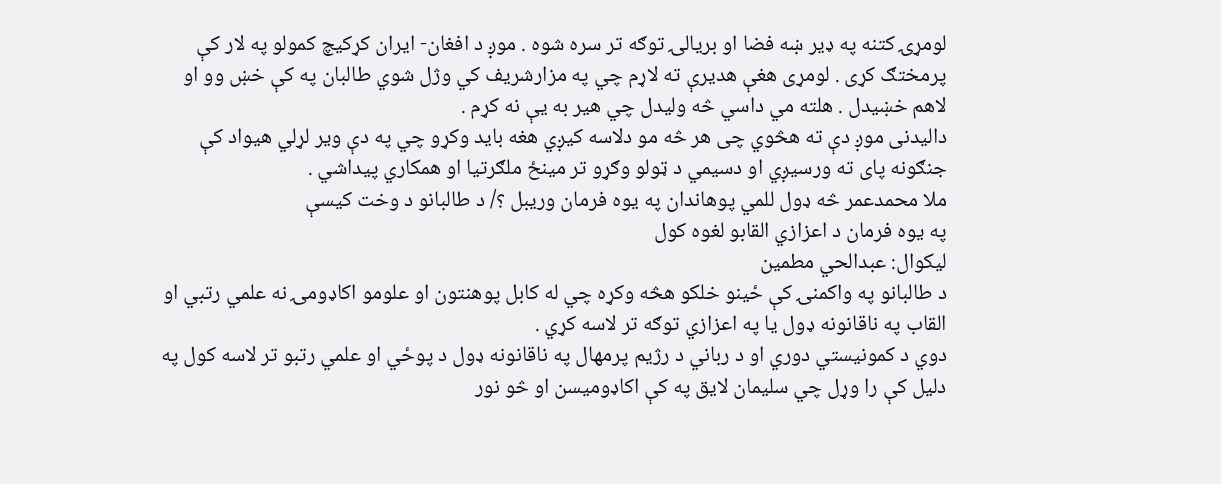لومړۍ کتنه په ډير ښه فضا او بریالۍ توګه تر سره شوه . موږ د افغان- ایران کړکیچ کمولو په لار کې پرمختګ کړی . لومړی هغې هدیرې ته لاړم چي په مزارشریف کي وژل شوي طالبان په کې خښ وو او لاهم خښیدل . هلته مي داسي څه ولیدل چي هیر به یې نه کړم .
دالیدنی موږ دې ته هڅوي چی هر څه مو دلاسه کیږي هغه باید وکړو چي په دې ویر لړلي هیواد کې جنګونه پای ته ورسیږي او دسیمي د ټولو وګړو تر مینځ ملګرتیا او همکاري پيداشي .
ملا محمدعمر څه ډول للمي پوهاندان په یوه فرمان وریبل ؟/ د طالبانو د وخت کیسې
په یوه فرمان د اعزازي القابو لغوه کول
لیکوال: عبدالحي مطمین
د طالبانو په واکمنۍ کې ځینو خلکو هڅه وکړه چي له کابل پوهنتون او علومو اکاډومۍ نه علمي رتبي او القاب په ناقانونه ډول یا په اعزازي توګه تر لاسه کړي .
دوي د کمونیستي دوري او د رباني د رژیم پرمهال په ناقانونه ډول د پوځي او علمي رتبو تر لاسه کول په دلیل کې را وړل چي سلیمان لایق په کې اکاډومیسن او څو نور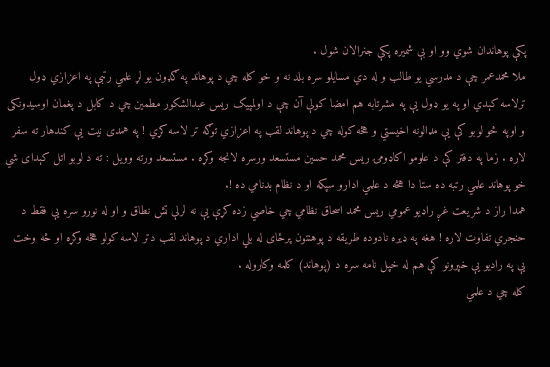پکې پوهاندان شوي وو او بې شمیره پکې جنرالان شول .
ملا محمدعمر چې د مدرسي یو طالب و له دي مسایلو سره بلد نه و خو کله چي د پوهاند په ګډون یو لړ علمي رتبې په اعزازي ډول ترلاسه کېدي او په یو ډول یې په مشرتابه هم امضا کولې آن چې د اولمپیک ریس عبدالشکور مطمین چي د کابل د پغمان اوسیدونکی و اوپه څو لوبو کې یې مډالونه اخیستي و هڅه کوله چي د پوهاند لقب په اعزازي توګه تر لاسه کړي ! په همدی نیت یې کندهار ته سفر لاره . زما په دفتر کې د علومو اکاډومۍ ریس محمد حسین مستسعد ورسره لانجه وکړه . مستسعد ورته وویل : ته د لوبو اتل کېدای شي خو پوهاند علمي رتبه ده ستا دا هڅه د علمي ادارو سپکه او د نظام بدنامي ده !.
همدا راز د شریعت غږ راډیو عمومي ریس محمد اسحاق نظامي چي خاصي زده کړې یې نه لرلې تش نطاق و او له نورو سره یې فقط د حنجري تفاوت لاره ! هغه په ډیره نادوده طریقه د پوهنتون پرځای له بلي اداري د پوهاند لقب دتر لاسه کولو هڅه وکړه او څه وخت یې په رادیو يې خپرونو کې هم له خپل نامه سره د (پوهاند) کلمه وکاروله .
کله چي د علمي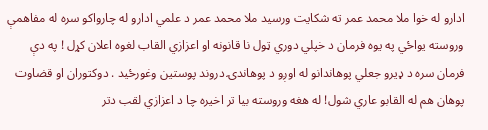ادارو له خوا ملا محمد عمر ته شکایت ورسید ملا محمد عمر د علمي ادارو له چارواکو سره له مفاهمې وروسته یواځي په یوه فرمان د خپلي دوري ټول نا قانونه او اعزازي القاب لغوه اعلان کړل ! په دې فرمان سره د ډیرو جعلي پوهاندانو له اوږو د پوهاندۍ دروند پوستین وغورځید . دوکتوران او قضاوت پوهان هم له القابو عاري شول! له هغه وروسته بیا تر اخیره چا د اعزازي لقب دتر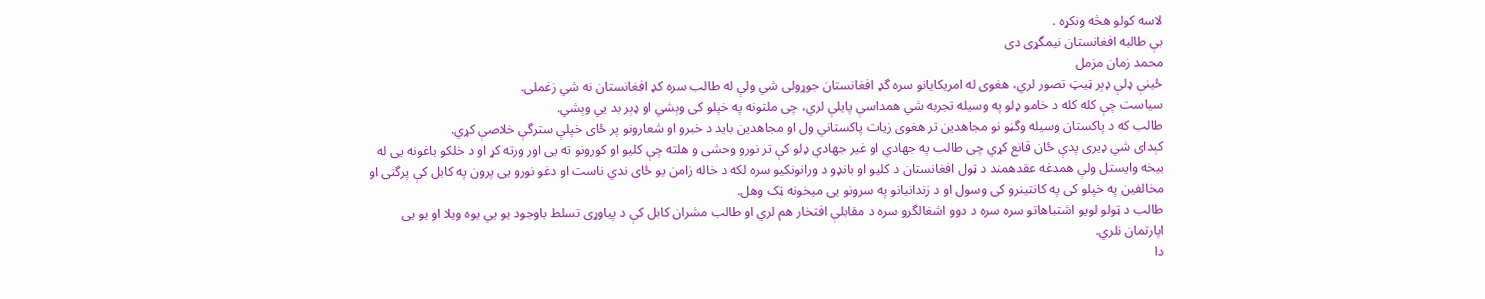لاسه کولو هڅه ونکړه .
بې طالبه افغانستان نیمگړی دی
محمد زمان مزمل
ځینې ډلې ډېر ټیټ تصور لري، هغوی له امریکایانو سره گډ افغانستان جوړولی شي ولې له طالب سره کډ افغانستان نه شي زغملی.
سیاست چې کله کله د خامو ډلو په وسیله تجربه شي همداسې پایلې لري، چی ملتونه په خپلو کی وېشي او ډېر بد یي وېشي.
طالب که د پاکستان وسیله وگڼو نو مجاهدین تر هغوی زیات پاکستاني ول او مجاهدین باید د خبرو او شعارونو پر ځای خپلې سترگې خلاصې کړي.
کېدای شي ډیری پدې ځان قانع کړي چی طالب په جهادي او غیر جهادي ډلو کې تر نورو وحشی و هلته چې کلیو او کورونو ته یی اور ورته کړ او د خلکو باغونه یی له بیخه وایستل ولې همدغه عقدهمند د ټول افغانستان د کلیو او بانډو د ورانونکیو سره لکه د خاله زامن یو ځای ندي ناست او دغو نورو یی پرون په کابل کې پرگنی او مخالفین په خپلو کی په کانتینرو کی وسول او د زندانیانو په سرونو یی میخونه ټک وهل.
طالب د ټولو لویو اشتباهاتو سره سره د دوو اشغالگرو سره د مقابلې افتخار هم لري او طالب مشران کابل کې د پیاوړی تسلط باوجود یو یي یوه ویلا او یو یی اپارتمان نلري.
دا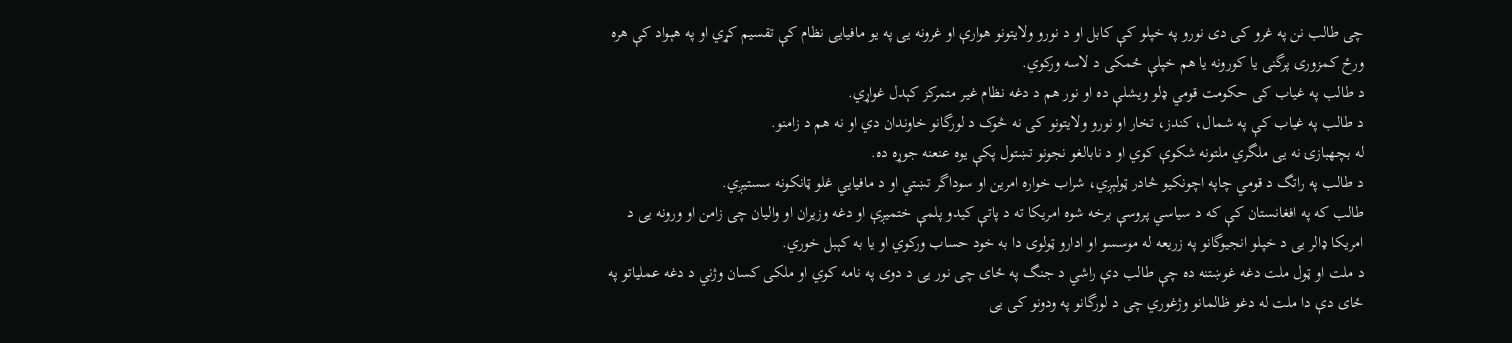چی طالب نن په غرو کی دی نورو په خپلو کې کابل او د نورو ولایتونو هوارې او غرونه یی په یو مافیایی نظام کې تقسیم کړي او په هېواد کې هره ورځ کمزوری پرگنی یا کورونه یا هم خپلې ځمکی د لاسه ورکوي.
د طالب په غیاب کی حکومت قومي ډلو ویشلې ده او نور هم د دغه نظام غیر متمرکز کېدل غواړي.
د طالب په غیاب کې په شمال، کندز، تخار او نورو ولایتونو کی نه څوک د لورگانو خاوندان دي او نه هم د زامنو.
له بچهبازۍ نه یی ملگري ملتونه شکوې کوي او د نابالغو نجونو تښتول پکې یوه عنعنه جوړه ده.
د طالب په راتگ د قومي چاپه اچونکیو څادر ټولېږي، شراب خواره امرین او سوداگر تښتي او د مافیایي غلو ټانکونه سستیږي.
طالب که په افغانستان کې که د سیاسي پروسې برخه شوه امریکا ته د پاتې کیدو پلمې ختمیږې او دغه وزیران او والیان چی زامن او ورونه یی د امریکا ډالر یی د خپلو انجیوگانو په زریعه له موسسو او ادارو ټولوی دا به خود حساب ورکوي او یا به کېبل خوري.
د ملت او ټول ملت دغه غوښتنه ده چې طالب دې راشي د جنگ په ځای چی نور یی د دوی په نامه کوي او ملکی کسان وژني د دغه عملیاتو په ځای دې دا ملت له دغو ظالمانو وژغوري چی د لورگانو په ودونو کی یی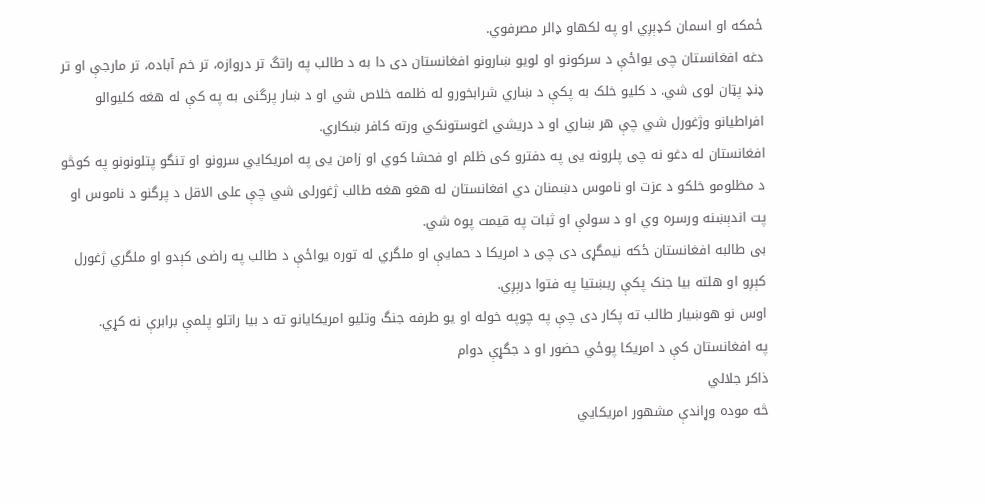ځمکه او اسمان کډېږي او په لکهاو ډالر مصرفوي.
دغه افغانستان چی یواځې د سرکونو او لویو ښارونو افغانستان دی دا به د طالب په راتگ تر دروازه، تر خم آباده، تر مارجې او تر ډنډ پټان لوی شي. د کلیو خلک به پکې د ښاري شرابخورو له ظلمه خلاص شي او د ښار پرگنی به په کې له هغه کلیوالو افراطیانو وژغورل شي چې هر ښاري او د دریشي اغوستونکي ورته کافر ښکاري.
افغانستان له دغو نه چی پلرونه یی په دفترو کی ظلم او فحشا کوي او زامن یی په امریکایي سرونو او تنگو پتلونونو په کوڅو د مظلومو خلکو د عزت او ناموس دښمنان دي افغانستان له هغو هغه طالب ژغورلی شي چې علی الاقل د پرگنو د ناموس او پت اندېښنه ورسره وي او د سولې او ثبات په قیمت پوه شي.
بی طالبه افغانستان ځکه نیمگړی دی چی د امریکا د حمایې او ملگري له توره یواځې د طالب په راضی کېدو او ملگري ژغورل کېږو او هلته بیا جنک پکې ریښتیا په فتوا درېږي.
اوس نو هوښیار طالب ته پکار دی چې په چوپه خوله او یو طرفه جنگ وتلیو امریکایانو ته د بیا راتلو پلمې برابرې نه کړي.
په افغانستان کې د امریکا پوځي حضور او د جگړې دوام
ذاکر جلالي
څه موده وړاندې مشهور امریکايي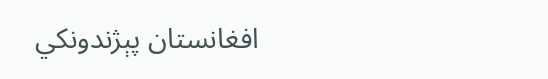افغانستان پېژندونکي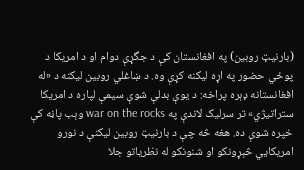(بارنیټ روبین) په افغانستان کې د جگړې دوام او د امریکا د پوځي حضور په اړه لیکنه کړې وه. د ښاغلي روبین لیکنه د «له افغانستانه ډېره پراخه: د یوې بدلې شوې سیمې لپاره د امریکا ستراتیژي» تر سرلیک لاندې په war on the rocks وېب پاڼه کې خپره شوې ده. هغه څه چې د بارنیټ روبین لیکنې د نورو امریکايي څېړونکو او شنونکو له نظریاتو جلا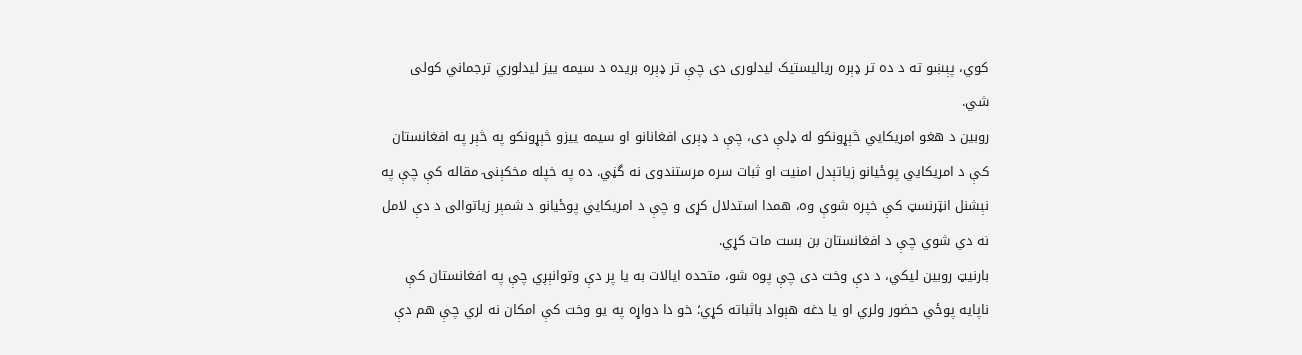کوي، پېښو ته د ده تر ډېره ریالیستیک لیدلوری دی چې تر ډېره بریده د سیمه ییز لیدلوري ترجماني کولی شي.
روبین د هغو امریکايي څېړونکو له ډلې دی، چې د ډېری افغانانو او سیمه ییزو څېړونکو په څېر په افغانستان کې د امریکايي پوځيانو زیاتېدل امنیت او ثبات سره مرستندوی نه گڼي. ده په خپله مخکېنۍ مقاله کې چې په نېشنل انټرنسټ کې خپره شوې وه، همدا استدلال کړی و چې د امریکايي پوځیانو د شمېر زیاتوالی د دې لامل نه دي شوي چې د افغانستان بن بست مات کړي.
بارنیټ روبین لیکي، د دې وخت دی چې پوه شو، متحده ایالات به یا پر دې وتوانېږي چې په افغانستان کې ناپایه پوځي حضور ولري او یا دغه هېواد باثباته کړي؛ خو دا دواړه په یو وخت کې امکان نه لري چې هم دې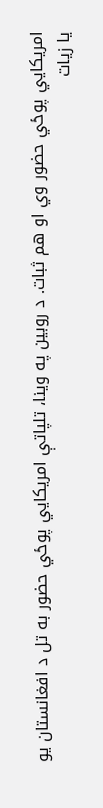امریکايي پوځي حضور وي او هم ثبات. د روبین په وینا، تلپاتې امریکايي پوځي حضور به تل د افغانستان یو یا زیات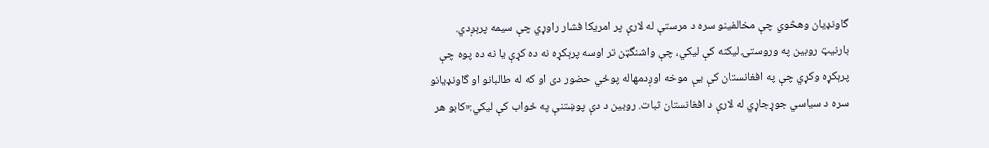گاونډیان وهڅوي چې مخالفینو سره د مرستې له لارې پر امریکا فشار راوړي چې سیمه پرېږدي.
بارنیټ روبین په وروستۍ لیکنه کې لیکي، چې واشنگټن تر اوسه پرېکړه نه ده کړې یا نه ده پوه چې پرېکړه وکړي چې په افغانستان کې یې موخه اوږدمهاله پوځي حضور دی او که له طالبانو او گاونډیانو سره د سیاسي جوړجاړي له لارې د افغانستان ثبات. روبین د دې پوښتنې په ځواب کې لیکي:«کابو هر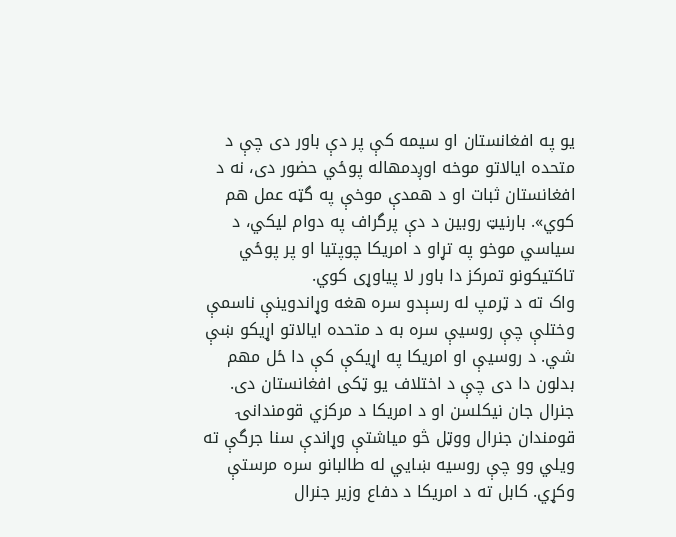یو په افغانستان او سیمه کې پر دې باور دی چې د متحده ایالاتو موخه اوږدمهاله پوځي حضور دی، نه د افغانستان ثبات او د همدې موخې په گټه عمل هم کوي». بارنیټ روبین د دې پرگراف په دوام لیکي، د سیاسي موخو په تړاو د امریکا چوپتیا او پر پوځي تاکتیکونو تمرکز دا باور لا پیاوړی کوي.
واک ته د ټرمپ له رسېدو سره هغه وړاندوینې ناسمې وختلې چې روسيې سره به د متحده ایالاتو اړیکو ښې شي. د روسيې او امریکا په اړیکې کې دا ځل مهم بدلون دا دی چې د اختلاف یو ټکی افغانستان دی. جنرال جان نیکلسن او د امریکا د مرکزي قومندانۍ قومندان جنرال ووټل څو میاشتې وړاندې سنا جرگې ته ویلي وو چې روسيه ښايي له طالبانو سره مرستې وکړي. کابل ته د امریکا د دفاع وزیر جنرال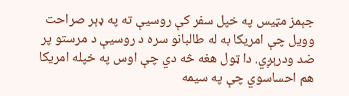جېمز مټیس په خپل سفر کې روسيې ته په ډېر صراحت وویل چې امریکا به له طالبانو سره د روسيې د مرستو پر ضد ودرېږي. دا ټول هغه څه دي چې اوس په خپله امریکا هم احساسوي چې په سیمه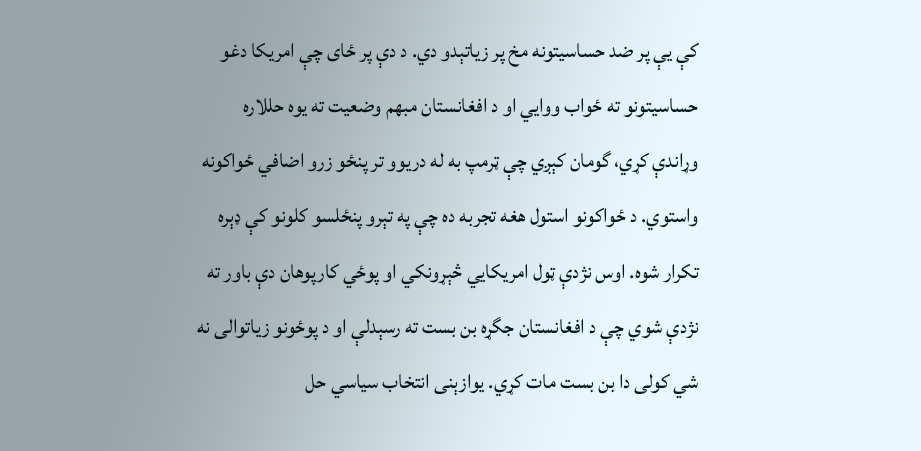کې يې پر ضد حساسیتونه مخ پر زیاتېدو دي. د دې پر ځای چې امریکا دغو حساسیتونو ته ځواب ووايي او د افغانستان مبهم وضعیت ته یوه حللاره وړاندې کړي، گومان کېږي چې ټرمپ به له دریوو تر پنځو زرو اضافي ځواکونه واستوي. د ځواکونو استول هغه تجربه ده چې په تېرو پنځلسو کلونو کې ډېره تکرار شوه. اوس نژدې ټول امریکايي څېړونکي او پوځي کارپوهان دې باور ته نژدې شوي چې د افغانستان جگړه بن بست ته رسېدلې او د پوځونو زیاتوالی نه شي کولی دا بن بست مات کړي. یوازېنی انتخاب سیاسي حل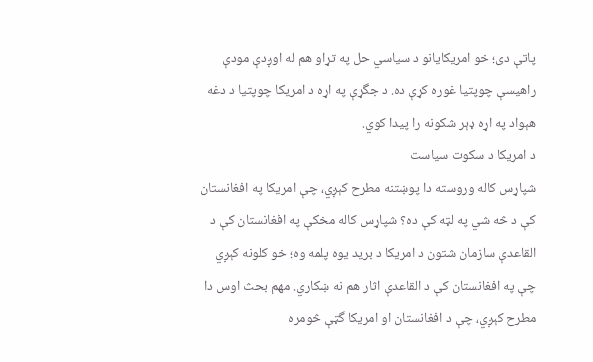پاتې دی؛ خو امریکایانو د سیاسي حل په تړاو هم له اوږدې مودې راهیسې چوپتیا غوره کړې ده. د جگړې په اړه د امریکا چوپتیا د دغه هېواد په اړه ډېر شکونه را پیدا کوي.
د امریکا د سکوت سیاست
شپاړس کاله وروسته دا پوښتنه مطرح کېږي، چې امریکا په افغانستان کې د څه شي په لټه کې ده؟ شپاړس کاله مخکې په افغانستان کې د القاعدې سازمان شتون د امریکا د برید یوه پلمه وه؛ خو کلونه کېږي چې په افغانستان کې د القاعدې اثار هم نه ښکاري. مهم بحث اوس دا مطرح کېږي، چې د افغانستان او امریکا گټې څومره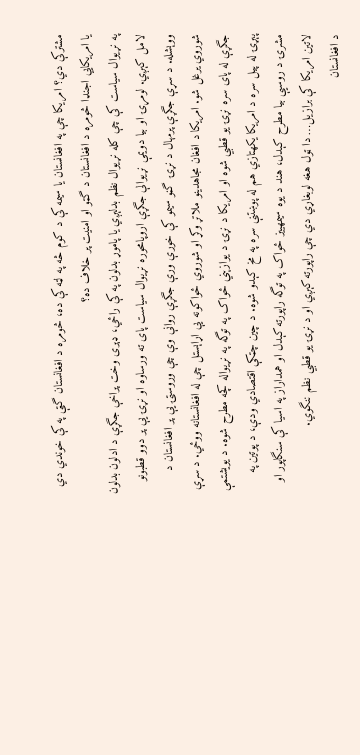مشترکې دي؟ امریکا چې په افغانستان یا سیمه کې د کوم څه په لټه کې ده، څومره د افغانستان گټې په کې خوندي دي یا امریکايي اجنډا څومره د افغانستان د گټو او امنیت پر خلاف ده؟
په نړیوال سیاست کې چې کله نړیوال نظم بدلېږي یا پاموړ بدلون په کې راځي، ډېری وخت پراخې جگړې د ادلون بدلون لامل کېږي. لومړۍ او بیا دویمې نړیوالې جگړې اروپامحوره نړیوال سیاست پای ته ورساوه او نړۍ يې پر دوو قطبونو ووېشله. د سړې جگړې پرمهال د نړۍ گڼو سیمو کې خورې ورې جگړې روانې وې چې وروستۍ يې پر افغانستان د شوروي یرغل شو. امریکا د افغان مجاهدینو ملاتړ وکړ او شوروي ځواکونه یې اړاېستل چې له افغانستانه ووځي. د سړې جگړې له پای سره نړۍ یو قطبي شوه او امریکا د نړۍ د یوازېني ځواک په توگه په نړیواله کچه مطرح شوه. د یویشتمې پېړۍ له پیل سره د امریکا یکهتازي هم له پوښتنې سره په مخ کېدو شوه. د چین چټکې اقتصادي ودې، د پوتین په مشرۍ د روسيې بیا مطرح کېدل، هند د یوه سیمهییز ځواک په توگه راپورته کېدل او همداراز په اسیا کې سنگاپور او لاتین امریکا کې برازیل… دا ټول هغه لوبغاړي دي چې راپورته کېږي او د نړۍ یو قطبي نظم ننگوي.
د افغانستان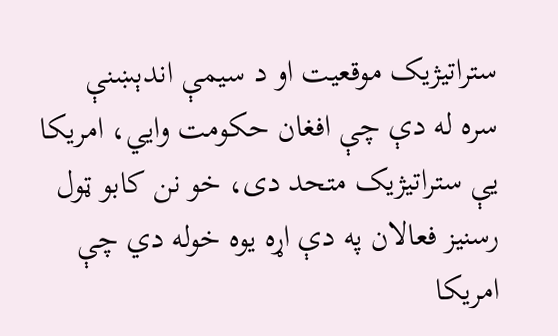ستراتیژيک موقعیت او د سیمې اندېښنې
سره له دې چې افغان حکومت وايي، امریکا یې ستراتیژيک متحد دی، خو نن کابو ټول رسنیز فعالان په دې اړه یوه خوله دي چې امریکا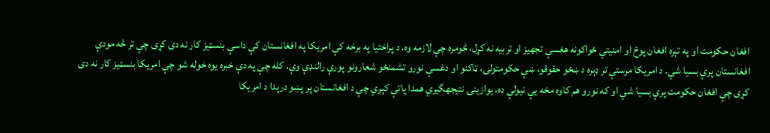افغان حکومت او په تېره افغان پوځ او امنیتي ځواکونه هغسې تجهیز او تربیه نه کړل، څومره چې لازمه وه. د پراختیا په برخه کې امریکا په افغانستان کې داسې بنسټیز کار نه دی کړی چې تر څه مودې افغانستان پرې بسیا شي. د امریکا مرستې تر ډېره د ښځو حقوقو، ښې حکومتولۍ، ټاکنو او دغسې نورو تشمنځو شعارونو پورې رالنډې وې. کله چې په دې خبره یوه خوله شو چې امریکا بنسټیز کار نه دی کړی چې افغان حکومت پرې بسیا شي او که نورو هم کاوه مخه یې نیولې ده، یوازينۍ نتیجهگیري همدا پاتې کېږي چې د افغانستان پر پښو درېدا د امریکا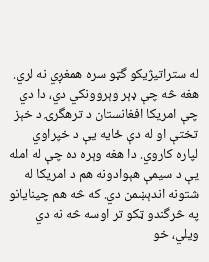له ستراتیژيکو گټو سره همغږي نه لري.
هغه څه چې ډېر وېروونکي دي، دا دي چې امریکا افغانستان د ترهگرۍ د خېز تختې او له دې ځایه یې د خپراوي لپاره کاروي. دا هغه وېره ده چې له امله يې د سیمې هېوادونه هم د امریکا له شتونه اندېښمن دي. که څه هم چینایانو په څرگندو ټکو تر اوسه څه نه دي ویلي، خو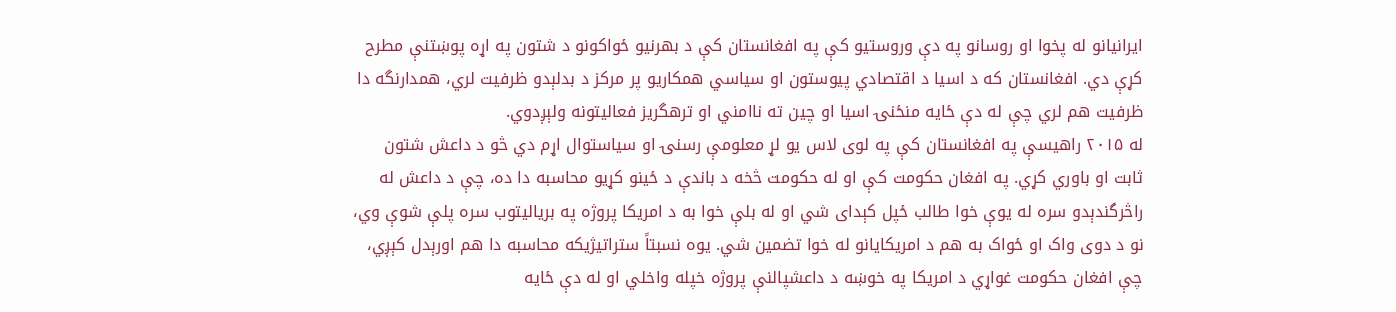ایرانیانو له پخوا او روسانو په دې وروستیو کې په افغانستان کې د بهرنیو ځواکونو د شتون په اړه پوښتنې مطرح کړې دي. افغانستان که د اسیا د اقتصادي پيوستون او سیاسي همکاریو پر مرکز د بدلېدو ظرفیت لري، همدارنگه دا ظرفیت هم لري چې له دې ځایه منځنۍ اسیا او چین ته ناامني او ترهگريز فعالیتونه ولېږدوي.
له ۲۰۱۵ راهیسې په افغانستان کې په لوی لاس یو لړ معلومې رسنۍ او سیاستوال اړم دي څو د داعش شتون ثابت او باوري کړي. په افغان حکومت کې او له حکومت څخه د باندې د ځینو کړیو محاسبه دا ده، چې د داعش له راڅرگندېدو سره له یوې خوا طالب ځپل کېدای شي او له بلې خوا به د امریکا پروژه په بریالیتوب سره پلې شوې وي، نو د دوی واک او ځواک به هم د امریکایانو له خوا تضمین شي. یوه نسبتاً ستراتیژيکه محاسبه دا هم اورېدل کېږي، چې افغان حکومت غواړي د امریکا په خوښه د داعشپالنې پروژه خپله واخلي او له دې ځایه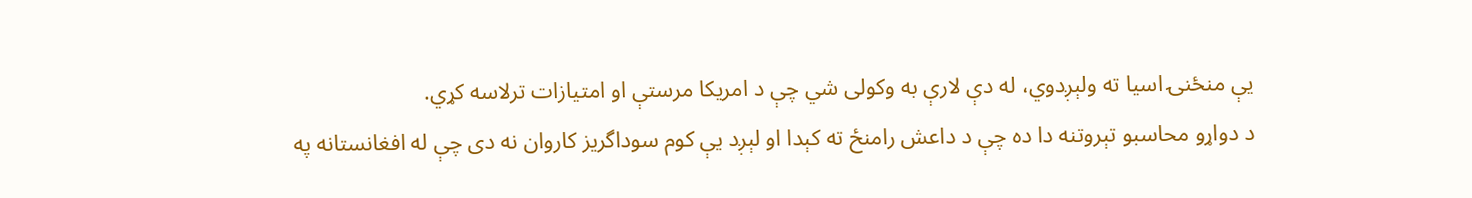یې منځنۍ اسیا ته ولېږدوي، له دې لارې به وکولی شي چې د امریکا مرستې او امتیازات ترلاسه کړي.
د دواړو محاسبو تېروتنه دا ده چې د داعش رامنځ ته کېدا او لېږد یې کوم سوداگریز کاروان نه دی چې له افغانستانه په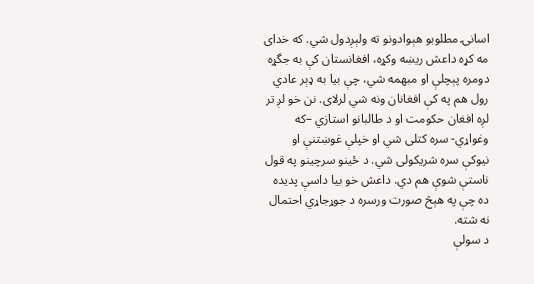اسانۍ مطلوبو هېوادونو ته ولېږدول شي. که خدای مه کړه داعش ريښه وکړه، افغانستان کې به جگړه دومره پېچلې او مبهمه شي، چې بیا به ډېر عادي رول هم په کې افغانان ونه شي لرلای. نن خو لږ تر لږه افغان حکومت او د طالبانو استازي –که وغواړي- سره کتلی شي او خپلې غوښتنې او نیوکې سره شریکولی شي. د ځینو سرچینو په قول ناستې شوې هم دي. داعش خو بیا داسې پدیده ده چې په هېڅ صورت ورسره د جوړجاړي احتمال نه شته.
د سولې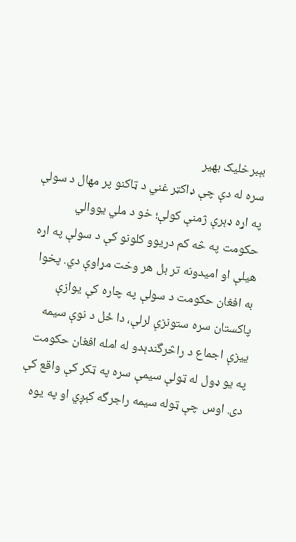بېبرخلیک بهیر
سره له دې چې ډاکټر غني د ټاکنو پر مهال د سولې په اړه ډېرې ژمنې کولې؛ خو د ملي يووالي حکومت په څه کم دریوو کلونو کې د سولې په اړه هیلې او امیدونه تر بل هر وخت مړاوې دي. پخوا به افغان حکومت د سولې په چاره کې یوازې پاکستان سره ستونزې لرلې، دا ځل د نوې سیمه ییزې اجماع د راڅرگندېدو له امله افغان حکومت په یو ډول له ټولې سیمې سره په ټکر کې واقع کې دی. اوس چې ټوله سیمه راجرگه کېږي او په یوه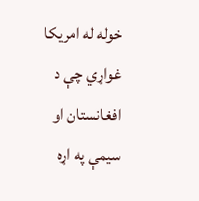خوله له امریکا غواړي چې د افغانستان او سیمې په اړه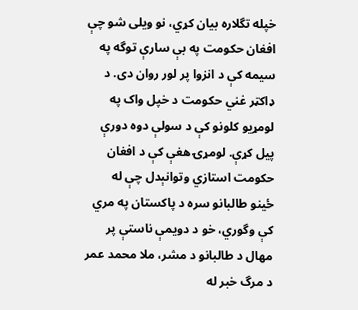خپله تگلاره بیان کړي، نو ویلی شو چې افغان حکومت په بې سارې توگه په سیمه کې د انزوا پر لور روان دی. د ډاکټر غني حکومت د خپل واک په لومړیو کلونو کې د سولې دوه دورې پیل کړې. لومړۍ هغې کې د افغان حکومت استازي وتوانېدل چې له ځینو طالبانو سره د پاکستان په مري کې وگوري، خو د دویمې ناستې پر مهال د طالبانو د مشر، ملا محمد عمر د مرگ خبر له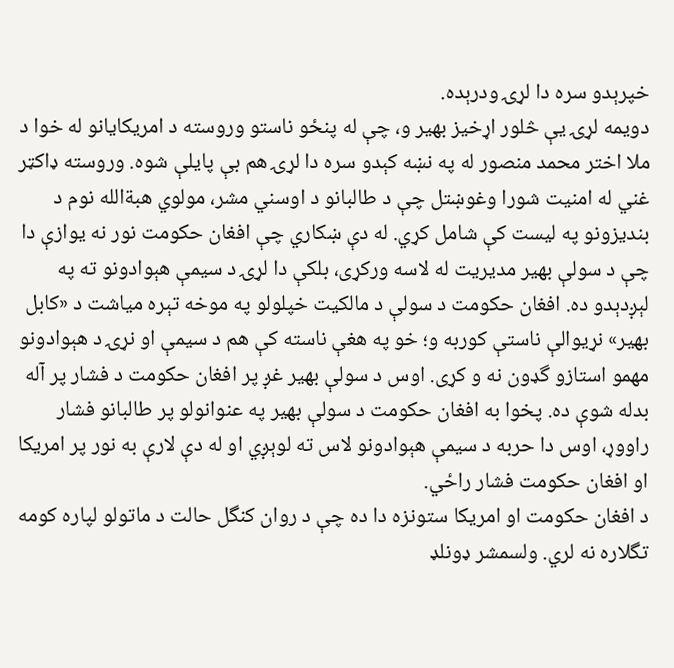خپرېدو سره دا لړۍ ودرېده.
دویمه لړۍ یې څلور اړخیز بهیر و، چې له پنځو ناستو وروسته د امریکایانو له خوا د ملا اختر محمد منصور له په نښه کېدو سره دا لړۍ هم بې پایلې شوه. وروسته ډاکټر غني له امنیت شورا وغوښتل چې د طالبانو د اوسني مشر، مولوي هبةالله نوم د بندیزونو په لیست کې شامل کړي. له دې ښکاري چې افغان حکومت نور نه یوازې دا چې د سولې بهیر مدیریت له لاسه ورکړی، بلکې دا لړۍ د سیمې هېوادونو ته په لېږدېدو ده. افغان حکومت د سولې د مالکیت خپلولو په موخه تېره میاشت د «کابل بهیر» نړیوالې ناستې کوربه و؛ خو په هغې ناسته کې هم د سیمې او نړۍ د هېوادونو مهمو استازو گډون نه و کړی. اوس د سولې بهیر غږ پر افغان حکومت د فشار پر آله بدله شوې ده. پخوا به افغان حکومت د سولې بهیر په عنوانولو پر طالبانو فشار راووړ، اوس دا حربه د سیمې هېوادونو لاس ته لوېږي او له دې لارې به نور پر امریکا او افغان حکومت فشار راځي.
د افغان حکومت او امریکا ستونزه دا ده چې د روان کنگل حالت د ماتولو لپاره کومه تگلاره نه لري. ولسمشر ډونلډ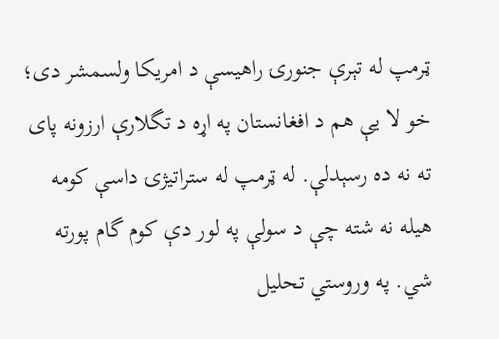ټرمپ له تېرې جنورۍ راهیسې د امریکا ولسمشر دی؛ خو لا یې هم د افغانستان په اړه د تگلارې ارزونه پای ته نه ده رسېدلې. له ټرمپ له ستراتیژۍ داسې کومه هیله نه شته چې د سولې په لور دې کوم گام پورته شي. په وروستي تحلیل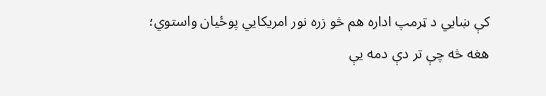کې ښايي د ټرمپ اداره هم څو زره نور امریکايي پوځیان واستوي؛ هغه څه چې تر دې دمه یې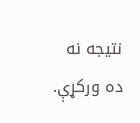نتیجه نه ده ورکړې.